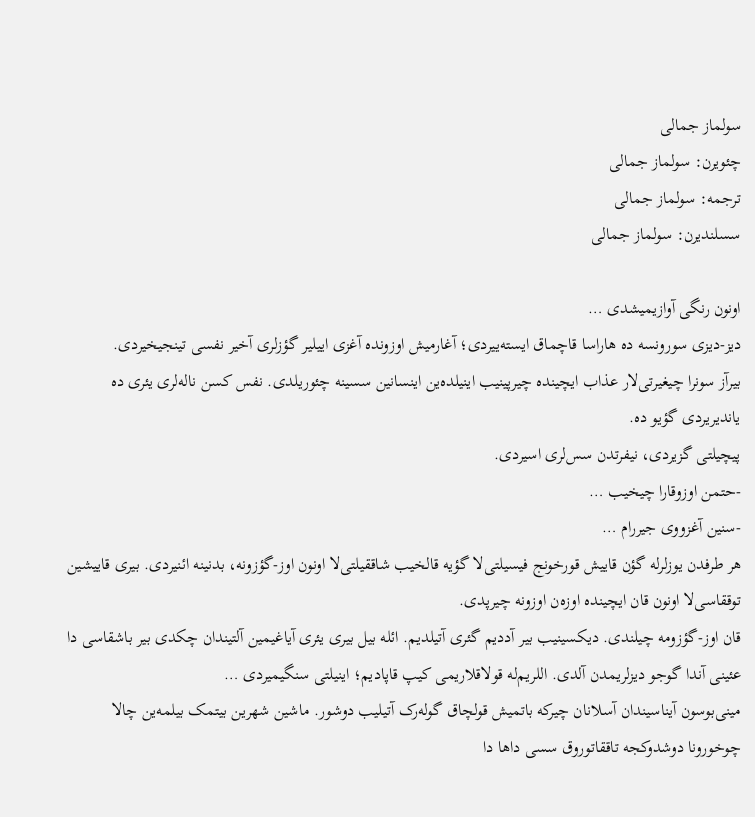سولماز جمالی
چئویرن: سولماز جمالی
ترجمه: سولماز جمالی
سسلندیرن: سولماز جمالی

اونون رنگی آوازیمیشدی …
دیز-دیزی سورونسه ده هاراسا قاچماق ایسته‌ییردی؛ آغارمیش اوزونده آغزی اییلیر گؤزلری آخیر نفسی تینجیخیردی.
بیرآز سونرا چیغیرتی‌لار عذاب ایچینده چیرپینیب اینیلده‌‌ین اینسانین سسینه چئوریلدی. نفس کسن ناله‌لری یئری ده یاندیریردی گؤیو ده.
پیچیلتی گزیردی، نیفرتدن سس‌لری اسیردی.
-حتمن اوزوقارا چیخیب …
-سنین آغزووی جیررام …
هر طرفدن یوزلرله گؤن قاییش قورخونج فیسیلتی‌لا گؤیه قالخیب شاققیلتی‌لا اونون اوز-گؤزونه، بدنینه ائنیردی. بیری قاییشین توققاسی‌لا اونون قان ایچینده اوزه‌‌‌ن اوزونه چیرپدی.
قان اوز-گؤزومه چیلندی. دیکسینیب بیر آددیم گئری آتیلدیم. ائله بیل بیری یئری آیاغیمین آلتیندان چکدی بیر باشقاسی دا عئینی آندا گوجو دیزلریمدن آلدی. اللریم‌له قولاقلاریمی کیپ قاپادیم؛ اینیلتی سنگیمیردی …
مینی‌بوسون آیناسیندان آسلانان چیرکه باتمیش قولچاق گوله‌رک آتیلیب دوشور. ماشین شهرین بیتمک بیلمه‌‌ین چالا چوخورونا دوشدوکجه تاققاتوروق سسی داها دا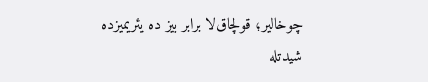چوخالیر؛ قولچاق‌‌لا برابر بیز ده یئریمیزده شیدتله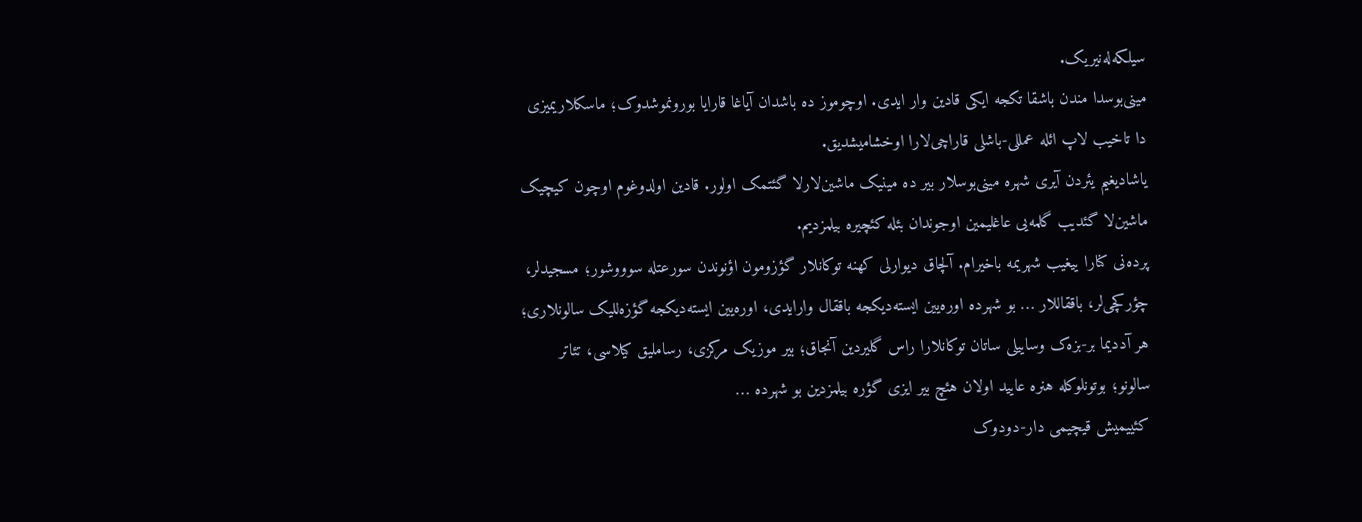سیلکه‌‌له‌‌نیریک.
مینی‌بوسدا مندن باشقا تکجه ایکی قادین وار ایدی. اوچوموز ده باشدان آیاغا قارایا بورونموشدوک؛ ماسکلاریمیزی دا تاخیب لاپ ائله عمللی-باشلی قاراچی‌‌لارا اوخشامیشدیق.
یاشادیغیم یئردن آیری شهره مینی‌بوسلار بیر ده مینیک ماشین‌لارلا گئتمک اولور. قادین اولدوغوم اوچون کیچیک ماشین‌لا گئدیب گلمه‌یی عاغلیمین اوجوندان بئله کئچیره بیلمزدیم.
پرده‌نی کنارا ییغیب شهریمه باخیرام. آلچاق دیوارلی کهنه توکانلار گؤزومون اؤنوندن سورعتله سوووشور؛ مسجیدلر، چؤرکچی‌لر، باققاللار … بو شهرده اوره‌یین ایسته‌دیکجه باققال وارایدی، اوره‌یین ایسته‌دیکجه گؤزه‌للیک سالونلاری؛ هر آددیما بر-بزه‌‌ک وساییلی ساتان توکانلارا راس گلیردین آنجاق؛ بیر موزیک مرکزی، رساملیق کیلاسی، تئاتر سالونو؛ بوتونلوکله هنره عایید اولان هئچ بیر ایزی گؤره بیلمزدین بو شهرده …
کئییمیش قیچیمی دار-دودوک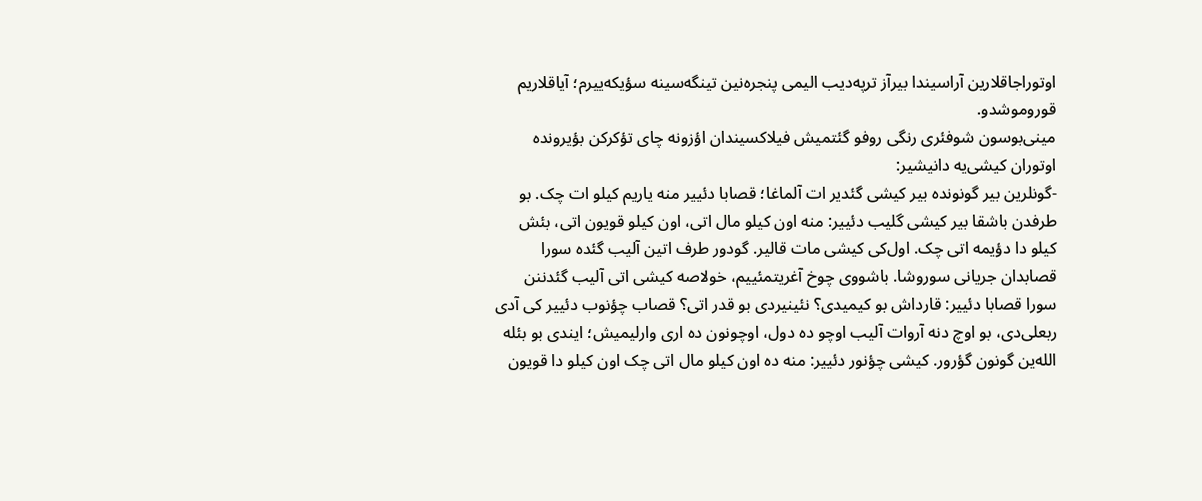اوتوراجاقلارین آراسیندا بیرآز ترپه‌دیب الیمی پنجره‌نین تینگه‌سینه سؤیکه‌ییرم؛ آیاقلاریم قوروموشدو.
مینی‌بوسون شوفئری رنگی روفو گئتمیش فیلاکسیندان اؤزونه چای تؤکرکن بؤیرونده اوتوران کیشی‌یه دانیشیر:
-گونلرین بیر گونونده بیر کیشی گئدیر ات آلماغا؛ قصابا دئییر منه یاریم کیلو ات چک. بو طرفدن باشقا بیر کیشی گلیب دئییر: منه اون کیلو مال اتی، اون کیلو قویون اتی، بئش کیلو دا دؤیمه اتی چک. اول‌کی کیشی مات قالیر. گودور طرف اتین آلیب گئده سورا قصابدان جریانی سوروشا. باشووی چوخ آغریتمئییم، خولاصه کیشی اتی آلیب گئدننن سورا قصابا دئییر: قارداش بو کیمیدی؟ نئینیردی بو قدر اتی؟ قصاب چؤنوب دئییر کی آدی ربعلی‌دی، بو اوچ دنه آروات آلیب اوچو ده دول، اوچونون ده اری وارلیمیش؛ ایندی بو بئله الله‌ین گونون گؤرور. کیشی چؤنور دئییر: منه ده اون کیلو مال اتی چک اون کیلو دا قویون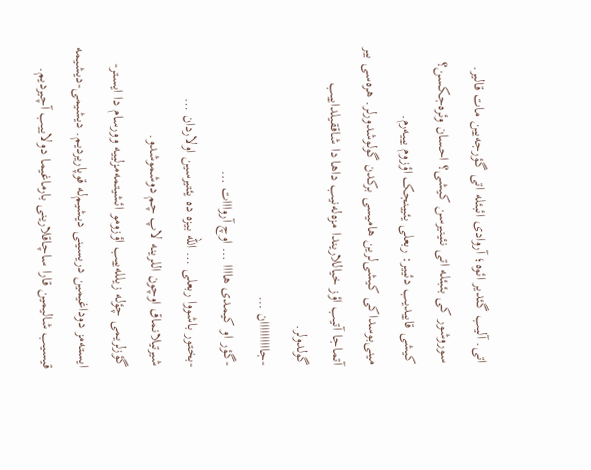اتی. آلیب گئدیر ائوه؛ آروادی ائبئله اتی گؤرجه‌یین مات قالیر. سوروشور کی بئبئله اتی نئینیرسن کیشی؟ احسان وئره‌‌جکسن؟
کیشی قاییدیب دئییر: ربعلی یئیینجک اؤزوم یییه‌‌رم.
مینی‌بوسداکی کیشی‌لرین هامیسی برکدن گولوشدورلر. هره‌سی بیر آتماجا آتیب اؤز خیاللاریندا مزه‌له‌نیب داها دا شاققیلداییب گولدولر.
-جاااااااااان …
-گؤر او کیمدی هاااا … اوچ آروااات …
-بختور باشووا ربعلی … الله بیزه ده یئتیرسین اولاردان …
شیرتیلانماق اوچون اللرینه لاپ چم دوشموشدو.
گؤزلریمی چؤله زیلله‌‌ییب اؤزومو ائشیتمه‌‌مزلییه وورسام دا ایستر-ایسته‌مز دوداغیمین دریسینی دیشیم‌له قوپاریردیم. دیشیمی-دیشیمه قیسیب شالیمین قارا ساچاقلارینی بارماغیما دولاییب آچیردیم.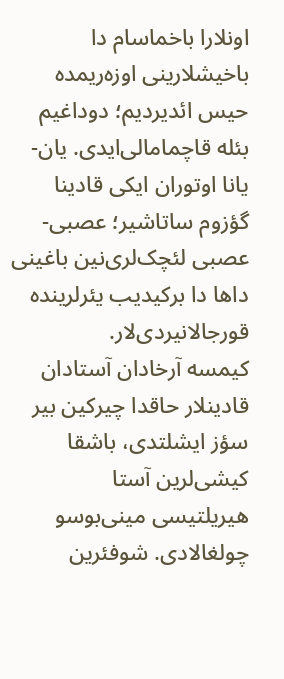اونلارا باخماسام دا باخیشلارینی اوزه‌ریمده حیس ائدیردیم؛ دوداغیم بئله قاچمامالی‌ایدی. یان-یانا اوتوران ایکی قادینا گؤزوم ساتاشیر؛ عصبی-عصبی لئچک‌لری‌نین باغینی داها دا برکیدیب یئرلرینده قورجالانیردی‌لار.
کیمسه آرخادان آستادان قادینلار حاقدا چیرکین بیر سؤز ایشلتدی، باشقا کیشی‌لرین آستا هیریلتیسی مینی‌بوسو چولغالادی. شوفئرین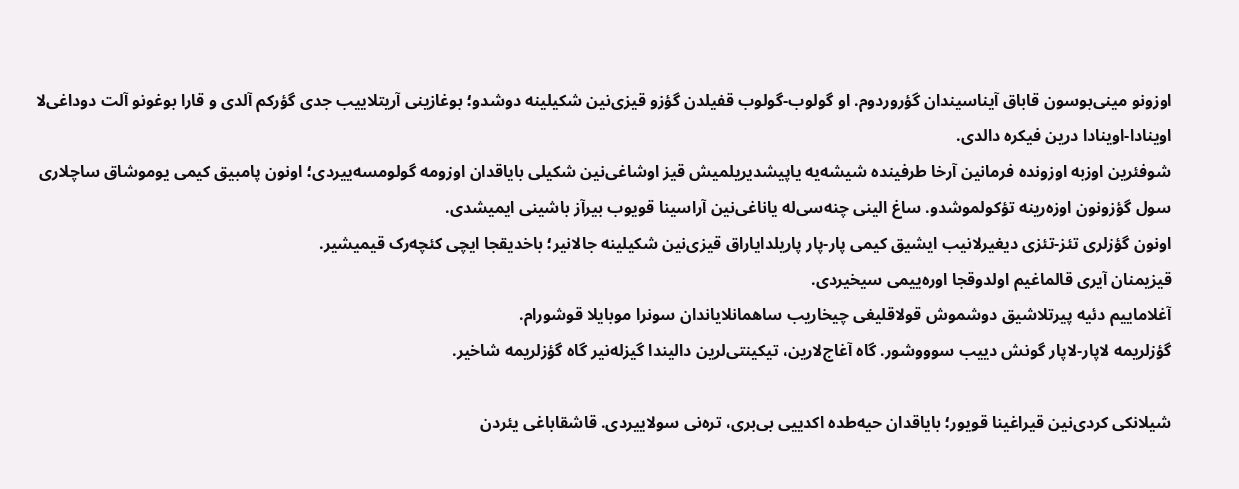اوزونو مینی‌بوسون قاباق آیناسیندان گؤروردوم. او گولوب-گولوب قفیلدن گؤزو قیزی‌نین شکیلینه دوشدو؛ بوغازینی آریتلاییب جدی گؤرکم آلدی و قارا بوغونو آلت دوداغی‌‌لا اوینادا-اوینادا درین فیکره دالدی.
شوفئرین اوزبه اوزونده فرمانین آرخا طرفینده شیشه‌یه یاپیشدیریلمیش قیز اوشاغی‌نین شکیلی بایاقدان اوزومه گولومسه‌ییردی؛ اونون پامبیق کیمی یوموشاق ساچلاری سول گؤزونون اوزه‌رینه تؤکولموشدو. ساغ الینی چنه‌سی‌له یاناغی‌نین آراسینا قویوب بیرآز باشینی ایمیشدی.
اونون گؤزلری تئز-تئزی دیغیرلانیب ایشیق کیمی پار-پار پاریلدایاراق قیزی‌‌نین شکیلینه جالانیر؛ باخدیقجا ایچی کئچه‌‌رک قیمیشیر.
قیزیمنان آیری قالماغیم اولدوقجا اوره‌ییمی سیخیردی.
آغلاماییم دئیه پیرتلاشیق دوشموش قولاقلیغی چیخاریب ساهمانلایاندان سونرا موبایلا قوشورام.
گؤزلریمه لاپار-لاپار گونش دییب سوووشور. گاه آغاج‌لارین، تیکینتی‌لرین دالیندا گیزله‌نیر گاه گؤزلریمه شاخیر.

شیلانکی کردی‌نین قیراغینا قویور؛ بایاقدان حیه‌طده اکدییی بی‌بری، تره‌نی سولاییردی. قاشقاباغی یئردن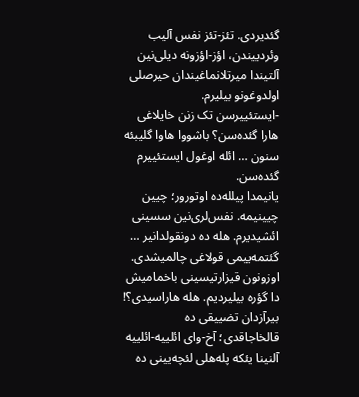گئدیردی. تئز-تئز نفس آلیب وئردییندن، اؤز-اؤزونه دیلی‌نین آلتیندا میرتلانماغیندان حیرصلی اولدوغونو بیلیرم.
-ایستئییرسن تک زنن خایلاغی هارا گئده‌سن؟ باشووا هاوا گلیبئه سنون … ائله اوغول ایستئییرم گئده‌‌سن.
یانیمدا پیلله‌ده اوتورور؛ چیین چیینیمه. نفس‌لری‌نین سسینی ائشیدیرم. هله ده دونقولدانیر …
گئتمه‌ییمی قولاغی چالمیشدی. اوزونون قیزارتیسینی باخمامیش دا گؤره بیلیردیم. هله هاراسیدی؟! بیرآزدان تضییقی ده قالخاجاقدی؛ آخ-وای ائلییه-ائلییه آلنینا یئکه پله‌هلی لئچه‌یینی ده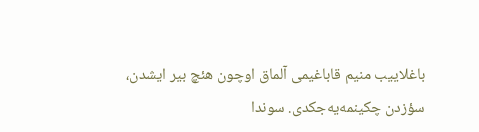باغلاییب منیم قاباغیمی آلماق اوچون هئچ بیر ایشدن، سؤزدن چکینمه‌‌یه‌‌جکدی. سوندا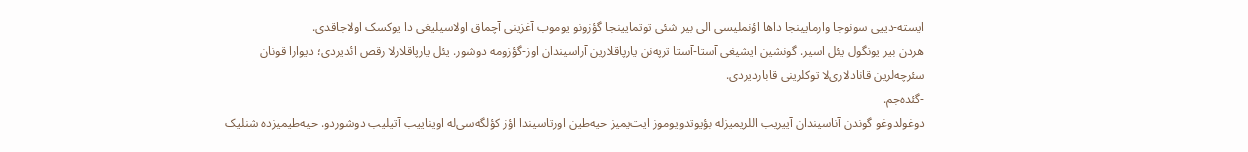ایسته-دییی سونوجا وارمایینجا داها اؤنملیسی الی بیر شئی توتمایینجا گؤزونو یوموب آغزینی آچماق اولاسیلیغی دا یوکسک اولاجاقدی.
هردن بیر یونگول یئل اسیر. گونشین ایشیغی آستا-آستا ترپه‌نن یارپاقلارین آراسیندان اوز-گؤزومه دوشور. یئل یارپاقلارلا رقص ائدیردی؛ دیوارا قونان سئرچه‌لرین قانادلاری‌لا توکلرینی قاباردیردی.
-گئده‌جم.
دوغولدوغو گوندن آناسیندان آییریب اللریمیزله بؤیوتدویوموز ایت‌‌یمیز حیه‌‌طین اورتاسیندا اؤز کؤلگه‌‌سی‌‌له اویناییب آتیلیب دوشوردو. حیه‌طیمیزده شنلیک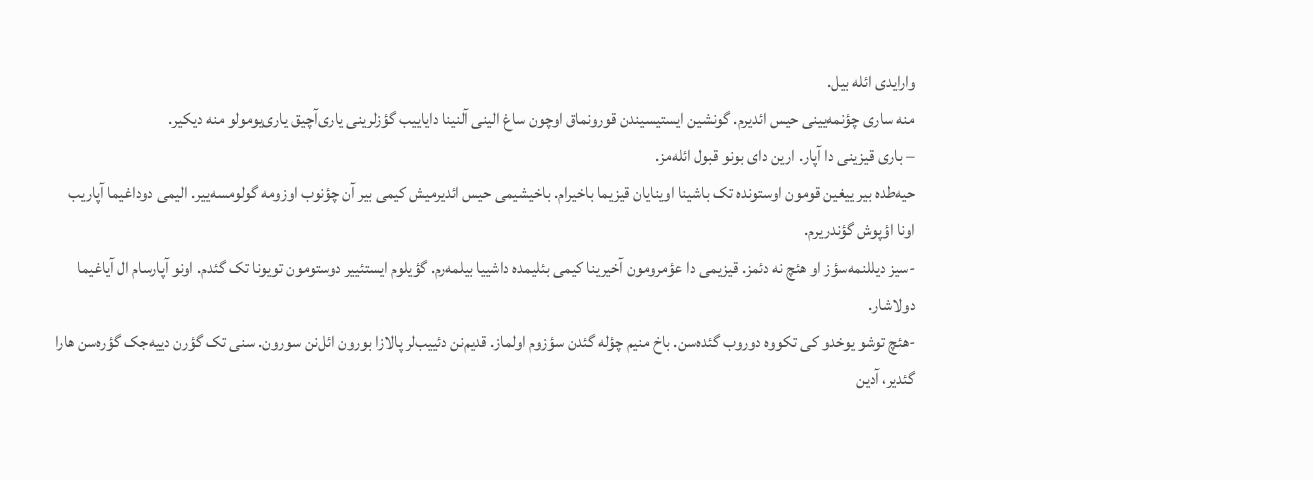وارایدی ائله بیل.
منه ساری چؤنمه‌یینی حیس ائدیرم. گونشین ایستیسیندن قورونماق اوچون ساغ الینی آلنینا دایاییب گؤزلرینی یاری‌‌آچیق یاری‌‌یومولو منه دیکیر.
– باری قیزینی دا آپار. ارین دای بونو قبول ائله‌مز.
حیه‌‌طده بیر ییغین قومون اوستونده تک باشینا اوینایان قیزیما باخیرام. باخیشیمی حیس ائدیرمیش کیمی بیر آن چؤنوب اوزومه گولومسه‌ییر. الیمی دوداغیما آپاریب اونا اؤپوش گؤندریرم.
-سیز دیللنمه‌سؤز او هئچ نه دئمز. قیزیمی دا عؤمرومون آخیرینا کیمی بئلیمده داشییا بیلمه‌رم. گؤیلوم ایستئییر دوستومون تویونا تک گئدم. اونو آپارسام ال آیاغیما دولاشار.
-هئچ توشو یوخدو کی تکووه دوروب گئده‌‌سن. باخ منیم چؤله گئدن سؤزوم اولماز. قدیم‌نن دئییب‌لر پالازا بورون ائل‌نن سورون. سنی تک گؤرن دییه‌جک گؤره‌سن هارا گئدیر، آدین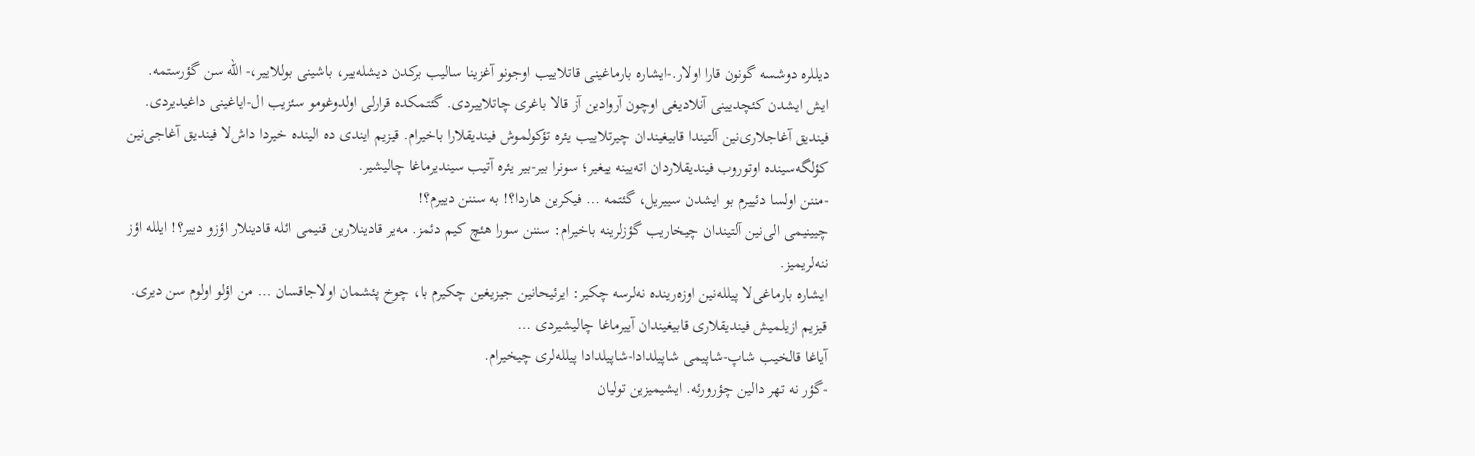دیللره دوشسه گونون قارا اولار.-ایشاره بارماغینی قاتلاییب اوجونو آغزینا سالیب برکدن دیشله‌ییر، باشینی بوللاییر،- الله سن گؤرستمه.
ایش ایشدن کئچدیینی آنلادیغی اوچون آروادین آز قالا باغری چاتلاییردی. گئتمکده قرارلی اولدوغومو سئزیب ال-ایاغینی داغیدیردی.
فیندیق آغاجلاری‌نین آلتیندا قابیغیندان چیرتلاییب یئره تؤکولموش فیندیقلارا باخیرام. قیزیم ایندی ده الینده خیردا داش‌لا فیندیق آغاجی‌نین کؤلگه‌سینده اوتوروب فیندیقلاردان اته‌یینه ییغیر؛ سونرا بیر-بیر یئره آتیب سیندیرماغا چالیشیر.
-مننن اولسا دئییرم بو ایشدن سییریل، گئتمه … فیکرین هاردا؟! به سننن دییرم؟!
چیینیمی الی‌نین آلتیندان چیخاریب گؤزلرینه باخیرام: سننن سورا هئچ کیم دئمز. مه‌یر قادینلارین قنیمی ائله قادینلار اؤزو دییر؟! ایلله اؤز ننه‌لریمیز.
ایشاره بارماغی‌‌لا پیلله‌نین اوزه‌‌رینده نه‌لرسه چکیر: ایرئیحانین جیزیغین چکیرم با، چوخ پئشمان اولاجاقسان … من اؤلو اولوم سن دیری.
قیزیم ازیلمیش فیندیقلاری قابیغیندان آییرماغا چالیشیردی …
آیاغا قالخیب شاپ-شاپیمی شاپیلدادا-شاپیلدادا پیلله‌لری چیخیرام.
-گؤر نه تهر دالین چؤرورئه. ایشیمیزین تولیان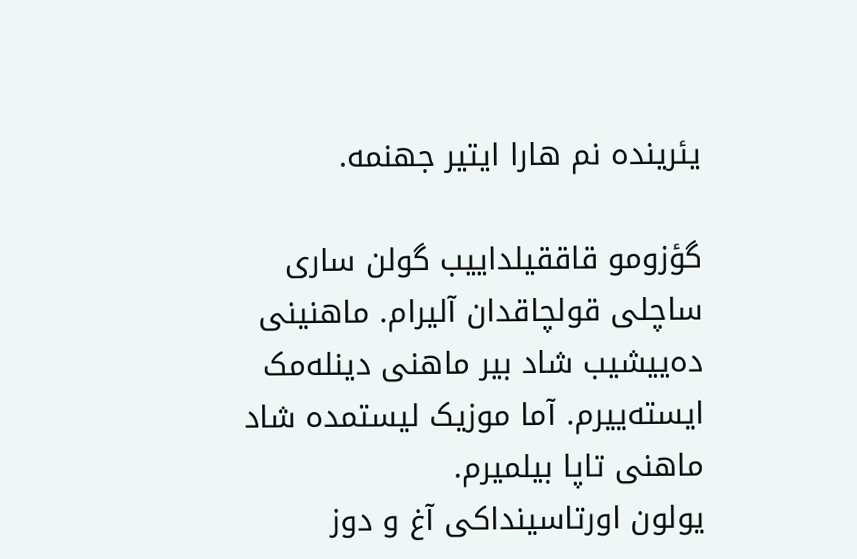یئرینده نم هارا ایتیر جهنمه.

گؤزومو قاققیلداییب گولن ساری ساچلی قولچاقدان آلیرام. ماهنینی ده‌ییشیب شاد بیر ماهنی دینله‌مک ایسته‌ییرم. آما موزیک لیستمده شاد ماهنی تاپا بیلمیرم.
یولون اورتاسینداکی آغ و دوز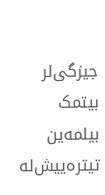جیزگی‌لر بیتمک بیلمه‌ین تیتره‌ییش‌له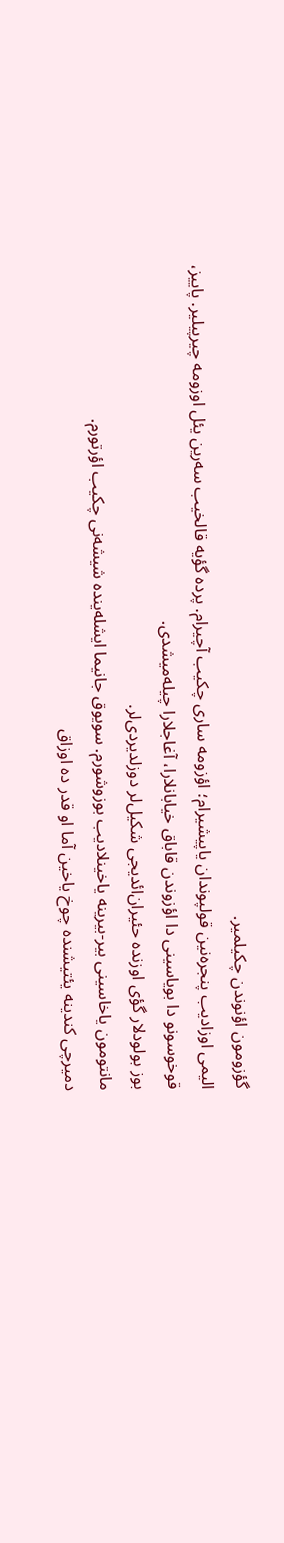گؤزومون اؤنوندن چکیلمیر.
الیمی اوزادیب پنجره‌نین قولپوندان یاپیشیرام؛ اؤزومه ساری چکیب آچیرام. پرده گؤیه قالخیب سه‌رین یئل اوزومه چیرپیلیر. پاییز، قوخوسونو دا بویاسینی دا اؤزوندن قاباق خیابانلارا، آغاجلارا چیله‌میشدی.
بوز بولودلار گؤی اوزنده حئیران‌ائدیجی شکیل‌لر دوزلدیردی‌لر.
مانتومون یاخاسینی بیر-بیرینه یاخینلادیب بوزوشورم. سویوق جانیما ایشله‌ینده شیشه‌نی چکیب اؤرتورم.
دمیرچی کندینه یئتیشنده چوخ یاخین آما او قدر ده اوزاق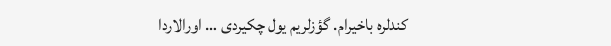کندلره باخیرام. گؤزلریم یول چکیردی … اورالاردا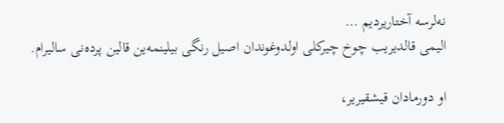نه‌لرسه آختاریردیم …
الیمی قالدیریب چوخ چیرکلی اولدوغوندان اصیل رنگی بیلینمه‌ین قالین پرده‌نی سالیرام.

او دورمادان قیشقیریر،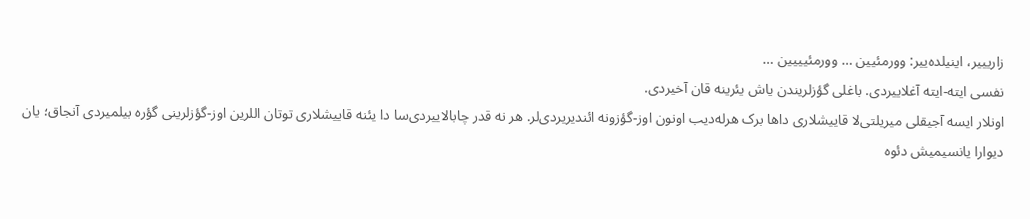زاریییر، اینیلده‌ییر: وورمئیین … وورمئیییین …
نفسی ایته-ایته آغلاییردی. باغلی گؤزلریندن یاش یئرینه قان آخیردی.
اونلار ایسه آجیقلی میریلتی‌لا قاییشلاری داها برک هرله‌دیب اونون اوز-گؤزونه ائندیریردی‌لر. هر نه قدر چابالاییردی‌سا دا یئنه قاییشلاری توتان اللرین اوز-گؤزلرینی گؤره بیلمیردی آنجاق؛ یان دیوارا یانسیمیش دئوه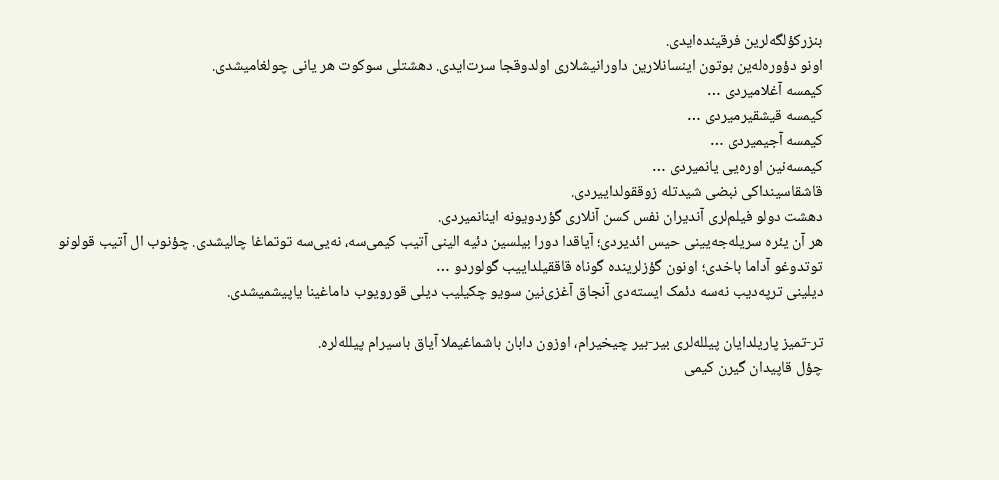بنزرکؤلگه‌‌لرین فرقینده‌‌ایدی.
اونو دؤوره‌له‌ین بوتون اینسانلارین داورانیشلاری اولدوقجا سرت‌ایدی. دهشتلی سوکوت هر یانی چولغامیشدی.
کیمسه آغلامیردی …
کیمسه قیشقیرمیردی …
کیمسه آجیمیردی …
کیمسه‌‌نین اوره‌‌یی یانمیردی …
قاشقاسینداکی نبضی شیدتله زوققولداییردی.
دهشت دولو فیلم‌لری آندیران نفس کسن آنلاری گؤردویونه اینانمیردی.
هر آن یئره سریله‌جه‌یینی حیس ائدیردی؛ آیاقدا دورا بیلسین دئیه الینی آتیب کیمی‌سه، نه‌یی‌سه توتماغا چالیشدی. چؤنوب ال آتیب قولونو توتدوغو آداما باخدی؛ اونون گؤزلرینده گوناه قاققیلداییب گولوردو …
دیلینی ترپه‌‌دیب نه‌‌سه دئمک ایسته‌‌دی آنجاق آغزی‌نین سویو چکیلیب دیلی قورویوب داماغینا یاپیشمیشدی.

تر-تمیز پاریلدایان پیلله‌لری بیر-بیر چیخیرام، اوزون دابان باشماغیملا آیاق باسیرام پیلله‌لره.
چؤل قاپیدان گیرن کیمی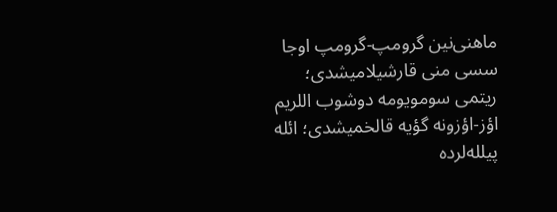ماهنی‌نین گرومپ-گرومپ اوجا سسی منی قارشیلامیشدی؛ ریتمی سومویومه دوشوب اللریم اؤز-اؤزونه گؤیه قالخمیشدی؛ ائله پیلله‌لرده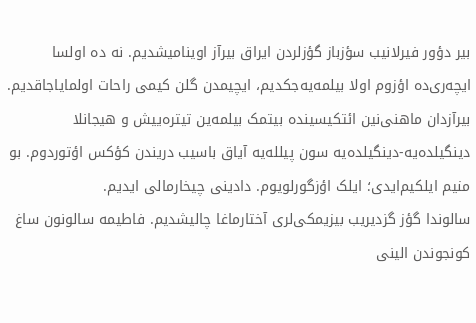بیر دؤور فیرلانیب سؤزباز گؤزلردن ایراق بیرآز اوینامیشدیم. نه ده اولسا ایچه‌‌ری‌ده اؤزوم اولا بیلمه‌یه‌جکدیم، ایچیمدن گلن کیمی راحات اولمایاجاقدیم.
بیرآزدان ماهنی‌نین ائتکیسینده بیتمک بیلمه‌ین تیتره‌ییش و هیجانلا دینگیلده‌یه-دینگیلده‌یه سون پیلله‌یه آیاق باسیب دریندن کؤکس اؤتوردوم. بو منیم ایلکیم‌ایدی؛ ایلک اؤزگورلویوم. دادینی چیخارمالی ایدیم.
سالوندا گؤز گزدیریب بیزیمکی‌‌لری آختارماغا چالیشدیم. فاطیمه سالونون ساغ کونجوندن الینی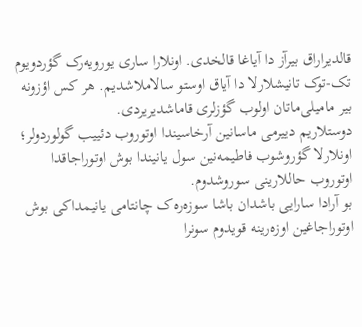قالدیراراق بیرآز دا آیاغا قالخدی. اونلارا ساری یورویه‌رک گؤردویوم تک-توک تانیشلارلا دا آیاق اوستو سالاملاشدیم. هر کس اؤزونه بیر مامیلی‌ماتان اولوب گؤزلری قاماشدیریردی.
دوستلاریم دییرمی ماسانین آرخاسیندا اوتوروب دئییب گولوردولر؛ اونلار‌لا گؤروشوب فاطیمه‌نین سول یانیندا بوش اوتوراجاقدا اوتوروب حاللارینی سوروشدوم.
بو آرادا سارایی باشدان باشا سوزه‌ره‌ک چانتامی یانیمداکی بوش اوتوراجاغین اوزه‌رینه قویدوم سونرا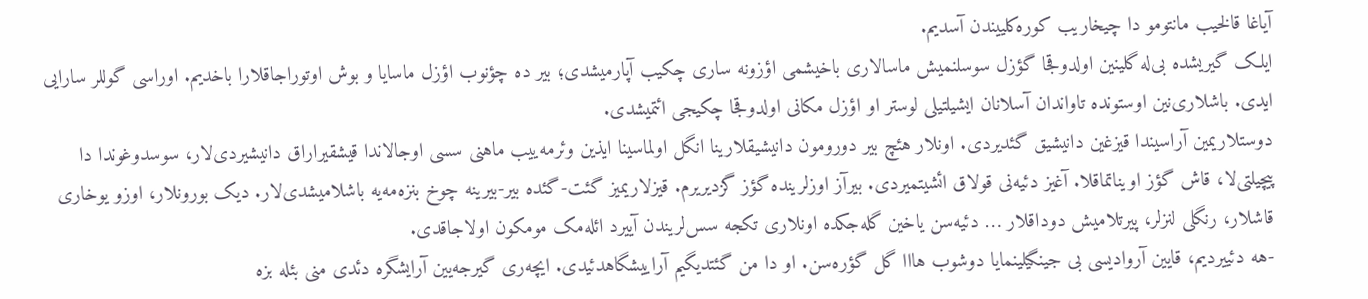آیاغا قالخیب مانتومو دا چیخاریب کوره‌‌کلییندن آسدیم.
ایلک گیریشده بی‌له گلینین اولدوقجا گؤزل سوسلنمیش ماسالاری باخیشمی اؤزونه ساری چکیب آپارمیشدی؛ بیر ده چؤنوب اؤزل ماسایا و بوش اوتوراجاقلارا باخدیم. اوراسی گوللر سارایی ایدی. باشلاری‌نین اوستونده تاواندان آسلانان ایشیلتیلی لوستر او اؤزل مکانی اولدوقجا چکیجی ائتمیشدی.
دوستلاریمین آراسیندا قیزغین دانیشیق گئدیردی. اونلار هئچ بیر دورومون دانیشیقلارینا انگل اولماسینا ایذین وئرمه‌ییب ماهنی سسی اوجالاندا قیشقیراراق دانیشیردی‌لار، سوسدوغوندا دا پیچیلتی‌لا، قاش گؤز اویناتماقلا. آغیز دئیه‌نی قولاق ائشیتمیردی. بیرآز اوزلرینده گؤز گزدیریرم. قیزلاریمیز گئت-گئده بیر-بیرینه چوخ بنزه‌مه‌یه باشلامیشدی‌لار. دیک بورونلار، اوزو یوخاری قاشلار، رنگلی لنزلر، پیرتلامیش دوداقلار … دئیه‌سن یاخین گله‌جکده اونلاری تکجه سس‌لریندن آییرد ائله‌مک مومکون اولاجاقدی.
-هه دئییردیم، قایین آروادیسی بی جینگیلینمایا دوشوب هااا گل گؤره‌سن. او دا من گئتدیگیم آراییشگاهدئیدی. ایچه‌‌ری گیرجه‌یین آرایشگره دئدی منی بئله بزه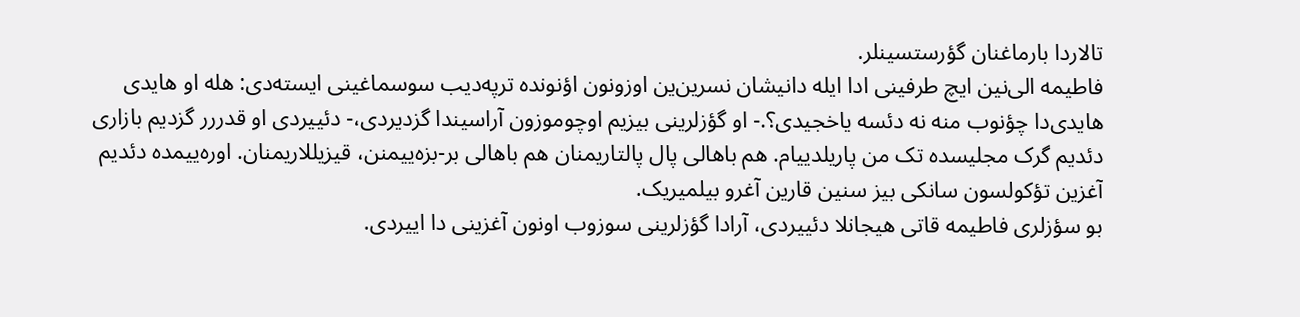تالاردا بارماغنان گؤرستسینلر.
فاطیمه الی‌نین ایچ طرفینی ادا ایله دانیشان نسرین‌‌ین اوزونون اؤنونده ترپه‌دیب سوسماغینی ایسته‌دی: هله او هایدی هایدی‌دا چؤنوب منه نه دئسه یاخجیدی؟.- او گؤزلرینی بیزیم اوچوموزون آراسیندا گزدیردی،- دئییردی او قدررر گزدیم بازاری دئدیم گرک مجلیسده تک من پاریلدییام. هم باهالی پال پالتاریمنان هم باهالی بر-بزه‌ییمنن، قیزیللاریمنان. اوره‌‌ییمده دئدیم آغزین تؤکولسون سانکی بیز سنین قارین آغرو بیلمیریک.
بو سؤزلری فاطیمه قاتی هیجانلا دئییردی، آرادا گؤزلرینی سوزوب اونون آغزینی دا اییردی.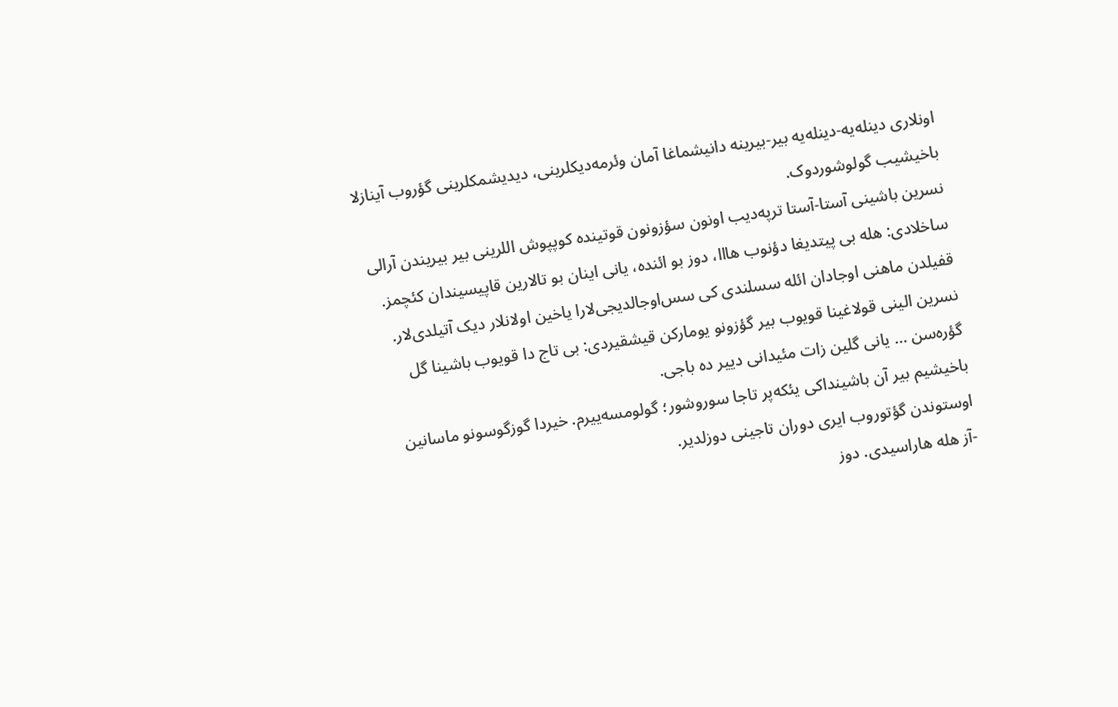اونلاری دینله‌یه-دینله‌یه بیر-بیرینه دانیشماغا آمان وئرمه‌دیکلرینی، دیدیشمکلرینی گؤروب آینازلا باخیشیب گولوشوردوک.
نسرین باشینی آستا-آستا ترپه‌دیب اونون سؤزونون قوتینده کوپپوش اللرینی بیر بیریندن آرالی ساخلادی: هله بی پیتدیغا دؤنوب هااا، دوز بو ائنده، یانی اینان بو تالارین قاپیسیندان کئچمز.
قفیلدن ماهنی اوجادان ائله سسلندی کی سس‌اوجالدیجی‌لارا یاخین اولانلار دیک آتیلدی‌‌لار.
نسرین الینی قولاغینا قویوب بیر گؤزونو یومارکن قیشقیردی: بی تاج دا قویوب باشینا گل گؤره‌‌سن … یانی گلین زات مئیدانی دییر ده باجی.
باخیشیم بیر آن باشینداکی یئکه‌پر تاجا سوروشور؛ گولومسه‌ییرم. خیردا گوزگوسونو ماسانین اوستوندن گؤتوروب ایری دوران تاجینی دوزلدیر.
-آز هله هاراسیدی. دوز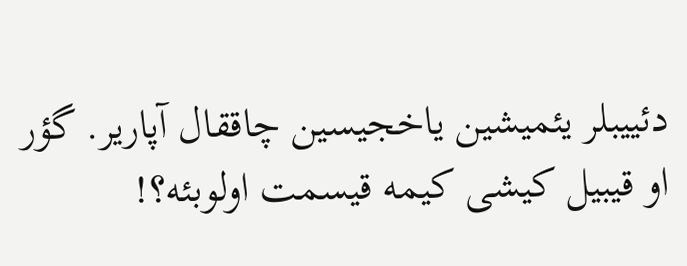دئییبلر یئمیشین یاخجیسین چاققال آپاریر. گؤر او قیبیل کیشی کیمه قیسمت اولوبئه؟!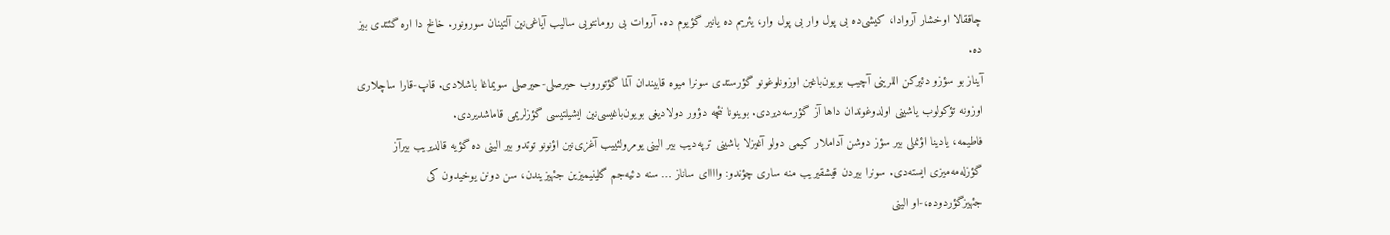چاققالا اوخشار آروادا، کیشی‌ده بی پول وار بی پول وار، یئریم ده یانیر گؤیوم ده. آروات بی رومانتویی سالیب آیاغی‌نین آلتینان سورونور. خالخ دا اره گئتدی بیز ده.
آیناز بو سؤزو دئیرکن اللرینی آچیب بویون‌‌باغین اوزونلوغونو گؤرستدی سونرا میوه قابیندان آلما گؤتوروب حیرصلی-حیرصلی سویماغا باشلادی. قاپ-قارا ساچلاری اوزونه تؤکولوب یاشینی اولدوغوندان داها آز گؤرسه‌دیردی. بوینونا نئچه دؤور دولادیغی بویون‌باغیسی‌نین ایشیلتیسی گؤزلریمی قاماشدیردی.
فاطیمه، یادینا اؤنملی بیر سؤز دوشن آداملار کیمی دولو آغیزلا باشینی ترپه‌دیب بیر الینی یومرولئییب آغزی‌نین اؤنونو توتدو بیر الینی ده گؤیه قالدیریب بیرآز گؤزله‌مه‌میزی ایسته‌دی. سونرا بیردن قیشقیریب منه ساری چؤندو: واااای ساناز … سنه دئیه‌جم گلینیمیزین جئهیزیندن، سن دونن یوخیدون کی جئهیزگؤردوده،-او الینی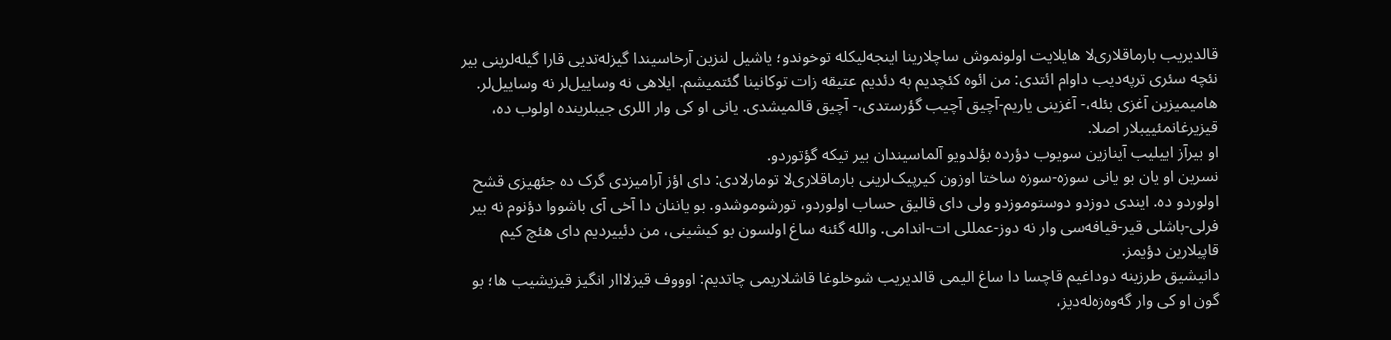قالدیریب بارماقلاری‌لا هایلایت اولونموش ساچلارینا اینجه‌لیکله توخوندو؛ یاشیل لنزین آرخاسیندا گیزله‌‌تدیی قارا گیله‌‌لرینی بیر نئچه سئری ترپه‌‌دیب داوام ائتدی: من ائوه کئچدیم به دئدیم عتیقه زات توکانینا گئتمیشم. ایلاهی نه وساییل‌لر نه وساییل‌‌لر. هامیمیزین آغزی بئله،- آغزینی یاریم-آچیق آچیب گؤرستدی،- آچیق قالمیشدی. یانی او کی وار اللری جیبلرینده اولوب ده، قیزیرغانمئییبلار اصلا.
او بیرآز اییلیب آینازین سویوب دؤرده بؤلدویو آلماسیندان بیر تیکه گؤتوردو.
نسرین او یان بو یانی سوزه-سوزه ساختا اوزون کیرپیک‌‌لرینی بارماقلاری‌لا تومارلادی: دای اؤز آرامیزدی گرک ده جئهیزی قشح اولوردو ده. ایندی دوزدو دوستوموزدو ولی دای قالیق حساب اولوردو، تورشوموشدو. بو یاننان دا آخی آی باشووا دؤنوم نه بیر فرلی-باشلی قیر-قیافه‌‌سی وار نه دوز-عمللی ات-اندامی. والله گئنه ساغ اولسون بو کیشینی، من دئییردیم دای هئچ کیم قاپیلارین دؤیمز.
دانیشیق طرزینه دوداغیم قاچسا دا ساغ الیمی قالدیریب شوخلوغا قاشلاریمی چاتدیم: اوووف قیزلااار انگیز قیزیشیب ها؛ بو گون او کی وار گه‌وه‌زه‌له‌دیز،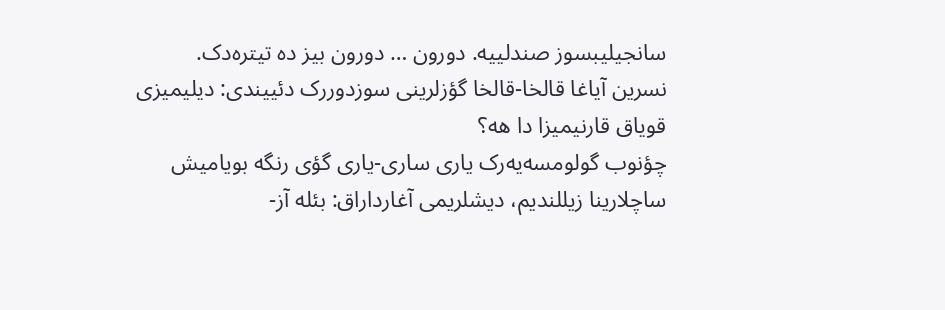سانجیلیبسوز صندلییه. دورون … دورون بیز ده تیتره‌‌دک.
نسرین آیاغا قالخا-قالخا گؤزلرینی سوزدوررک دئییندی: دیلیمیزی قویاق قارنیمیزا دا هه؟
چؤنوب گولومسه‌یه‌رک یاری ساری-یاری گؤی رنگه بویامیش ساچلارینا زیللندیم، دیشلریمی آغارداراق: بئله آز-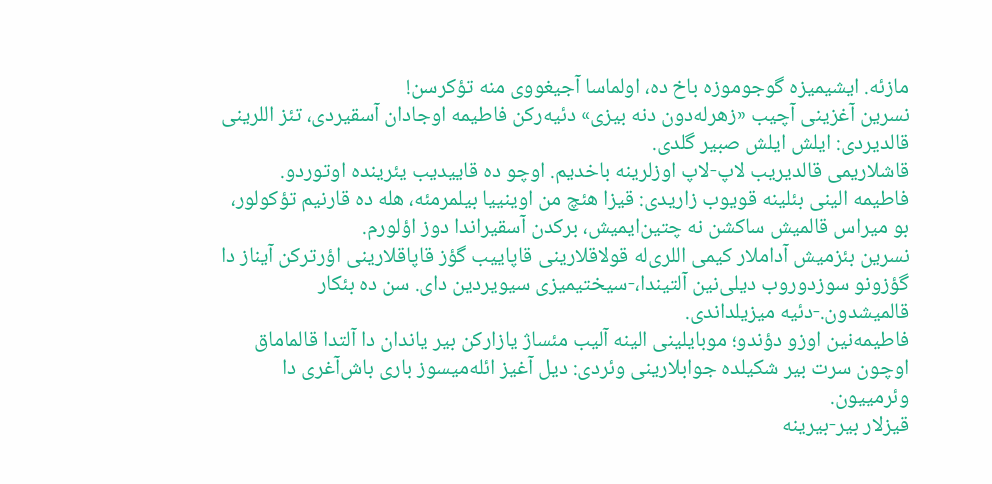مازئه. ایشیمیزه گوجوموزه باخ ده، اولماسا آجیغووی منه تؤکرسن!
نسرین آغزینی آچیب «زهرله‌دون دنه بیزی» دئیه‌رکن فاطیمه اوجادان آسقیردی، تئز اللرینی قالدیردی: ایلش ایلش صبیر گلدی.
قاشلاریمی قالدیریب لاپ-لاپ اوزلرینه باخدیم. اوچو ده قاییدیب یئرینده اوتوردو.
فاطیمه الینی بئلینه قویوب زاریدی: قیزا هئچ من اوینییا بیلمرمئه، هله ده قارنیم تؤکولور، بو میراس قالمیش ساکشن نه چتین‌ایمیش، برکدن آسقیراندا دوز اؤلورم.
نسرین بئزمیش آداملار کیمی اللری‌له قولاقلارینی قاپاییب گؤز قاپاقلارینی اؤرترکن آیناز دا گؤزونو سوزدوروب دیلی‌‌نین آلتیندا،-سیختیمیزی سیویردین دای. سن ده بئکار قالمیشدون.-دئیه میزیلداندی.
فاطیمه‌‌نین اوزو دؤندو؛ موبایلینی الینه آلیب مئساژ یازارکن بیر یاندان دا آلتدا قالماماق اوچون سرت بیر شکیلده جوابلارینی وئردی: دیل آغیز ائله‌‌میسوز باری باش‌‌آغری دا وئرمییون.
قیزلار بیر-بیرینه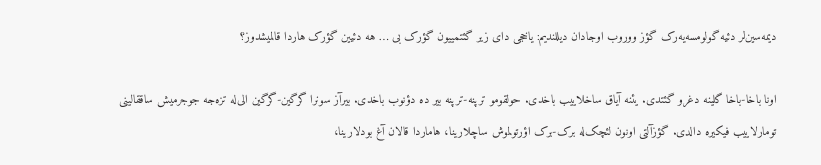دیمه‌سین‌لر دئیه گولومسه‌یه‌رک گؤز ووروب اوجادان دیللندیم: یاخجی دای زیر گئتمییون گؤرک بی … هه دئیین گؤرک هاردا قالمیشدوز؟

اونا باخا-باخا گلینه دغرو گئتدی. یئنه آیاق ساخلاییب باخدی. حولقومو ترپنه-ترپنه بیر ده دؤنوب باخدی. بیرآز سونرا گرگین-گرگین الی‌له تزه‌جه جوجرمیش ساققالینی تومارلاییب فیکیره دالدی. گؤزآلتی اونون لئچک‌له برک-برک اؤرتولموش ساچلارینا، هاماردا قالان آغ بودلارینا،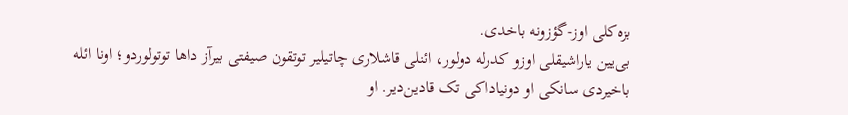بزه‌‌کلی اوز-گؤزونه باخدی.
بی‌یین یاراشیقلی اوزو کدرله دولور، ائنلی قاشلاری چاتیلیر توتقون صیفتی بیرآز داها توتولوردو؛ اونا ائله باخیردی سانکی او دونیاداکی تک قادین‌دیر. او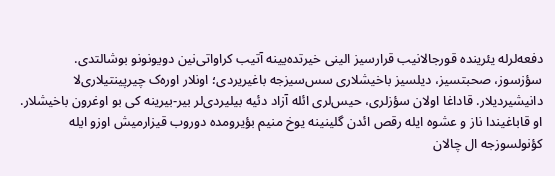دفعه‌لرله یئرینده قورجالانیب قرارسیز الینی خیرتده‌یینه آتیب کراواتی‌نین دویونونو بوشالتدی.
سؤزسوز، صحبتسیز، دیلسیز باخیشلاری سس‌‌سیزجه باغیریردی؛ اونلار اوره‌‌ک چیرپینتیلاری‌لا دانیشیردیلار. قاداغا اولان سؤزلری، حیس‌‌لری ائله آزاد دئیه بیلیردی‌لر بیر-بیرینه کی بو اوغرون باخیشلار.
او قاباغیندا ناز و عشوه ایله رقص ائدن گلینینه یوخ منیم بؤیرومده دوروب قیزارمیش اوزو ایله کؤنولسوزجه ال چالان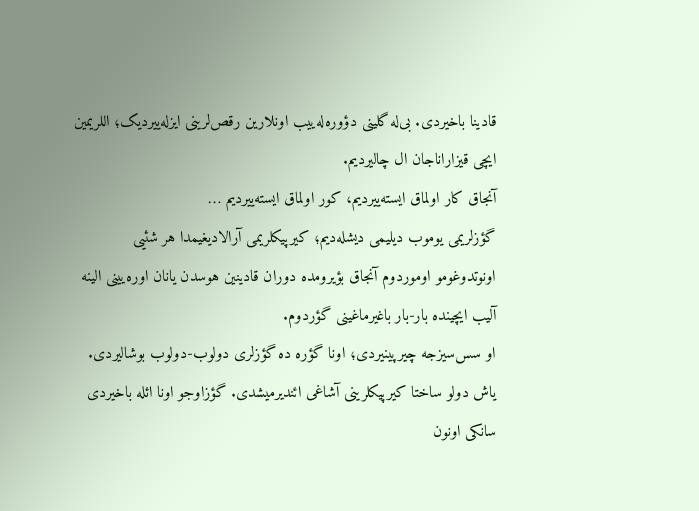قادینا باخیردی. بی‌له گلینی دؤوره‌له‌ییب اونلارین رقص‌لرینی ایزله‌ییردیک؛ اللریمین ایچی قیزاراناجان ال چالیردیم.
آنجاق کار اولماق ایسته‌‌ییردیم، کور اولماق ایسته‌‌ییردیم …
گؤزلریمی یوموب دیلیمی دیشله‌دیم؛ کیرپیکلریمی آرالادیغیمدا هر شئیی اونوتدوغومو اوموردوم آنجاق بؤیرومده دوران قادینین هوسدن یانان اوره‌یینی الینه آلیب ایچینده بار-بار باغیرماغینی گؤردوم.
او سس‌سیزجه چیرپینیردی؛ اونا گؤره ده گؤزلری دولوب-دولوب بوشالیردی. یاش دولو ساختا کیرپیکلرینی آشاغی ائندیرمیشدی. گؤزاوجو اونا ائله باخیردی سانکی اونون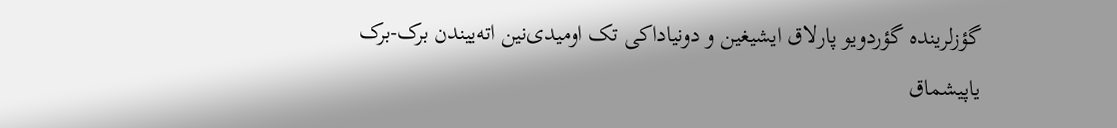گؤزلرینده گؤردویو پارلاق ایشیغین و دونیاداکی تک اومیدی‌نین اته‌ییندن برک-برک یاپیشماق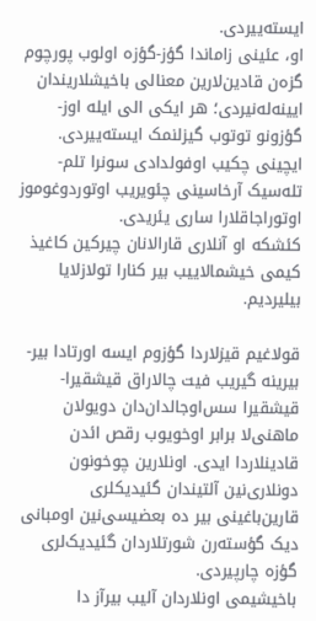ایسته‌‌ییردی.
او، عئینی زاماندا گؤز-گؤزه اولوب پورچوم گزه‌‌ن قادین‌‌لارین معنالی باخیشلاریندان ایینه‌له‌نیردی؛ هر ایکی الی‌ ایله اوز-گؤزونو توتوب گیزلنمک ایسته‌ییردی. ایچینی چکیب اوفولدادی سونرا تلم-تله‌سیک آرخاسینی چئویریب اوتوردوغوموز اوتوراجاقلارا ساری یئریدی.
کئشکه او آنلاری قارالانان چیرکین کاغیذ کیمی خیشمالاییب بیر کنارا تولازلایا بیلیردیم.

قولاغیم قیزلاردا گؤزوم ایسه اورتادا بیر-بیرینه گیریب فیت چالاراق قیشقیرا-قیشقیرا سس‌اوجالدان‌دان دویولان ماهنی‌لا برابر اوخویوب رقص ائدن قادینلاردا ایدی. اونلارین چوخونون دونلاری‌‌نین آلتیندان گئیدیکلری قارین‌‌باغینی بیر ده بعضیسی‌‌نین اومبانی دیک گؤسته‌‌رن شورتلاردان گئیدیک‌‌لری گؤزه چارپیردی.
باخیشیمی اونلاردان آلیب بیرآز دا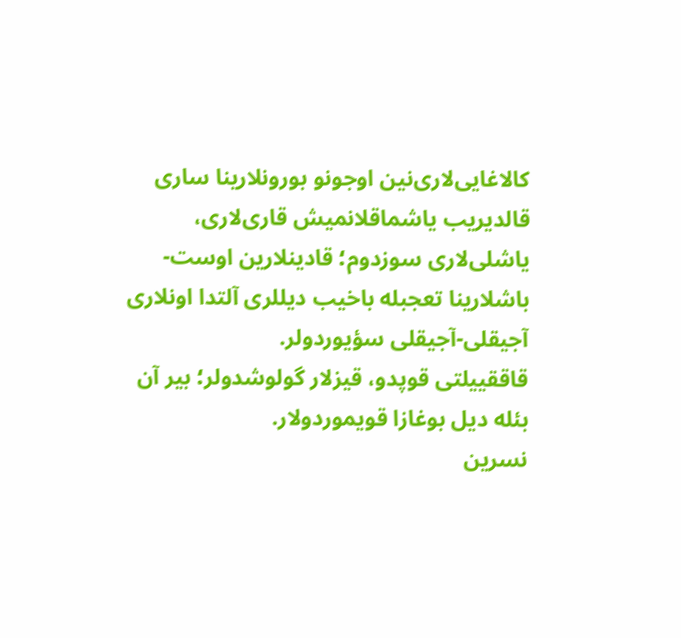کالاغایی‌لاری‌نین اوجونو بورونلارینا ساری قالدیریب یاشماقلانمیش قاری‌لاری، یاشلی‌لاری سوزدوم؛ قادینلارین اوست-باشلارینا تعجبله باخیب دیللری آلتدا اونلاری آجیقلی-آجیقلی سؤیوردولر.
قاققییلتی قوپدو، قیزلار گولوشدولر؛ بیر آن بئله دیل بوغازا قویموردولار.
نسرین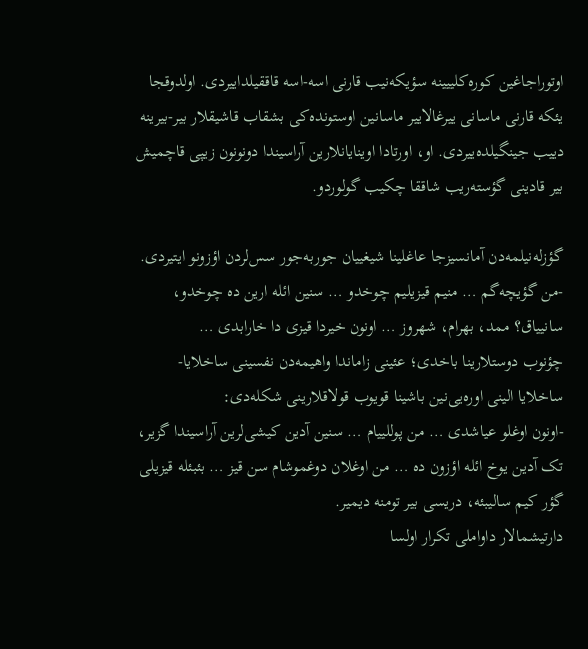اوتوراجاغین کوره‌‌کلییینه سؤیکه‌نیب قارنی اسه-اسه قاققیلداییردی. اولدوقجا یئکه قارنی ماسانی ییرغالاییر ماسانین اوستونده‌کی بشقاب قاشیقلار بیر-بیرینه دییب جینگیلده‌ییردی. او، اورتادا اوینایانلارین آراسیندا دونونون زیپی قاچمیش بیر قادینی گؤسته‌‌ریب شاققا چکیب گولوردو.

گؤزله‌نیلمه‌دن آمانسیزجا عاغلینا شیغییان جوربه‌جور سس‌‌لردن اؤزونو ایتیردی.
-من گؤیچه‌‌گم … منیم قیزیلیم چوخدو … سنین ائله ارین ده چوخدو، سانییاق؟ ممد، بهرام، شهروز … اونون خیردا قیزی دا خارابدی …
چؤنوب دوستلارینا باخدی؛ عئینی زاماندا واهیمه‌دن نفسینی ساخلایا-ساخلایا الینی اوره‌یی‌نین باشینا قویوب قولاقلارینی شکله‌دی:
-اونون اوغلو عیاشدی … من پوللییام … سنین آدین کیشی‌لرین آراسیندا گزیر، تک آدین یوخ ائله اؤزون ده … من اوغلان دوغموشام سن قیز … بئبئله قیزیلی گؤر کیم سالیبئه، دریسی بیر تومنه دیمیر.
دارتیشمالار داواملی تکرار اولسا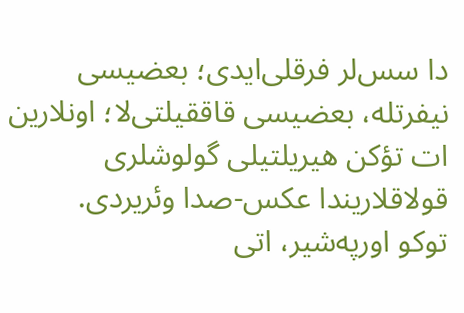دا سس‌لر فرقلی‌ایدی؛ بعضیسی نیفرتله، بعضیسی قاققیلتی‌لا؛ اونلارین ات تؤکن هیریلتیلی گولوشلری قولاقلاریندا عکس-صدا وئریردی.
توکو اورپه‌شیر، اتی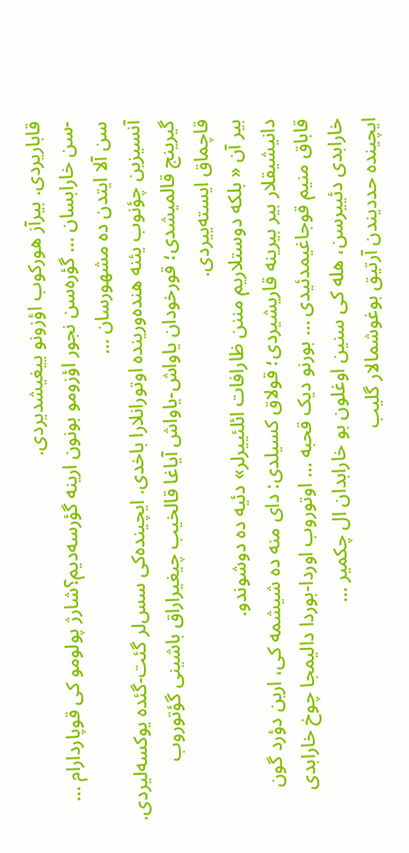قاباریردی. بیرآز هورکوب اؤزونو ییغیشدیردی.
-سن خارابسان … گؤره‌سن نجور اؤزومو بونون ارینه گؤرسه‌دیم؟شارژ پولومو کی قوپاردارام … سن آلا ایتدن ده مشهورسان …
آنسیزین چؤنوب یئنه هنده‌ورینده اوتورانلارا باخدی. ایچینده‌‌کی سس‌‌لر گئت-گئده یوکسه‌‌لیردی. گیرینج قالمیشدی؛ قورخودان یاواش-یاواش آیاغا قالخیب چیغیراراق باشینی گؤتوروب قاچماق ایسته‌‌ییردی.
بیر آن « بلکه دوستلاریم مننن ظارافات ائلئییرلر» دئیه ده دوشوندو.
دانیشیقلار بیر بیرینه قاریشیردی؛ قولاق کسیلدی: دای منه ده شیشمه کی، ارین دؤرد گون قاباق منیم قوجاغیمدئیدی … بورنو دیک قحبه … اوتوروب اوردا-بوردا دالیمجا چوخ خارابدی خارابدی دئییرسن، هله کی سنین اوغلون بو خارابدان ال چکمیر …
ایچینده حددیندن آرتیق بوغوشمالار گلیب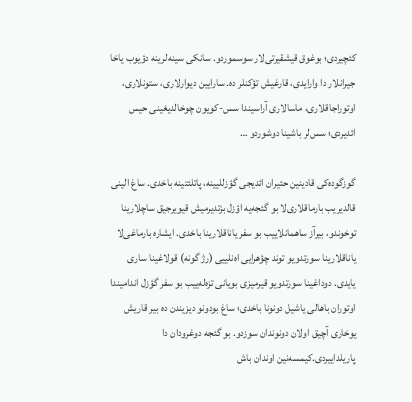کئچیردی؛ بوغوق قیشقیرتی‌‌لار سوسموردو. سانکی سینه‌لرینه دؤیوب یاخا جیرانلار دا وارایدی، قارغیش تؤکنلر ده. سارایین دیوارلاری، ستونلاری، اوتوراجاقلاری، ماسالاری آراسیندا سس-کویون چوخالدیغینی حیس ائدیردی؛ سس‌‌لر باشینا دوشوردو …

گوزگوده‌کی قادینین حئیران ائدیجی گؤزللیینه، پاتلئتینه باخدی. ساغ الینی قالدیریب بارماقلاری‌لا بو گئجه‌یه اؤزل بزتدیرمیش قیویرجیق ساچلارینا توخوندو، بیرآز ساهمانلاییب بو سفر یاناقلارینا باخدی. ایشاره بارماغی‌لا یاناقلارینا سورتدویو توند چؤهرایی اه‌نلییی (رژ گونه) قولاغینا ساری یایدی. دوداغینا سورتدویو قیرمیزی بویانی تزه‌له‌ییب بو سفر گؤزل اندامیندا اوتوران باهالی یاشیل دونونا باخدی؛ ساغ بودونو دیزیندن ده بیر قاریش یوخاری آچیق اولان دونوندان سوزدو. بو گئجه دوغرودان دا پاریلداییردی.کیمسه‌نین اوندان باش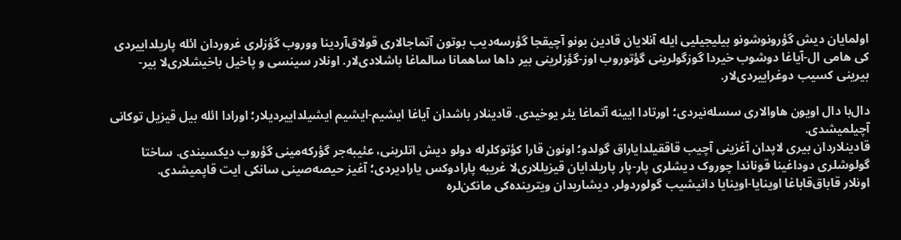اولمایان دیش گؤرونوشونو بیلیجیلیی ایله آنلایان قادین بونو آچیقجا گؤرسه‌دیب بوتون آتماجالاری قولاق‌آردینا ووروب گؤزلری غروردان ائله پاریلداییردی کی هامی ال-آیاغا دوشوب خیردا گوزگولرینی گؤتوروب اوز-گؤزلرینی بیر داها ساهمانا سالماغا باشلادی‌لار. اونلار سینسی و پاخیل باخیشلاری‌لا بیر-بیرینی کسیب دوغراییردی‌لار.

دال‌با دال اویون هاوالاری سسله‌نیردی؛ اورتادا ایینه آتماغا یئر یوخیدی. قادینلار باشدان آیاغا ایشیم-ایشیم ایشیلداییردیلار؛ اورادا ائله بیل قیزیل توکانی آچیلمیشدی.
قادینلاردان بیری لاپدان آغزینی آچیب قاققیلدایاراق گولدو؛ اونون قارا کؤتوکلرله دولو دیش اتلرینی، عئیبه‌جر گؤرکه‌مینی گؤروب دیکسیندی. ساختا گولوشلری دوداغینا قوناندا چوروک دیشلری پار-پار پاریلدایان قیزیللاری‌لا غریبه پارادوکس یارادیردی؛ آغیز حیصه‌صینی سانکی ایت قاپمیشدی.
اونلار قاباق‌‌قاباغا اوینایا-اوینایا دانیشیب گولوردولر. دیشاریدان ویترینده‌‌کی مانکن‌‌لره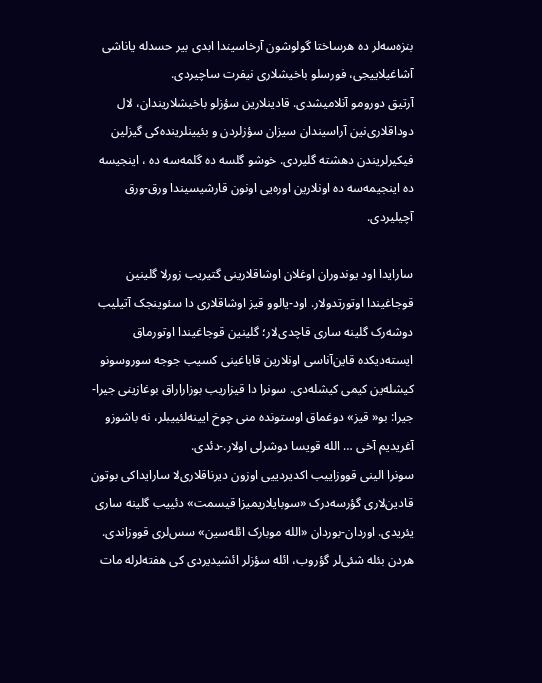بنزه‌‌سه‌‌لر ده هرساختا گولوشون آرخاسیندا ابدی بیر حسدله یاناشی آشاغیلاییجی، فورسلو باخیشلاری نیفرت ساچیردی.
آرتیق دورومو آنلامیشدی. قادینلارین سؤزلو باخیشلاریندان، لال دوداقلاری‌‌نین آراسیندان سیزان سؤزلردن و بئیینلرینده‌کی گیزلین فیکیرلریندن دهشته گلیردی. خوشو گلسه ده گلمه‌سه ده ، اینجیسه ده اینجیمه‌سه ده اونلارین اوره‌یی اونون قارشیسیندا ورق-ورق آچیلیردی.

سارایدا اود یوندوران اوغلان اوشاقلارینی گتیریب زورلا گلینین قوجاغیندا اوتورتدولار. اود-یالوو قیز اوشاقلاری دا سئوینجک آتیلیب دوشه‌‌رک گلینه ساری قاچدی‌لار؛ گلینین قوجاغیندا اوتورماق ایسته‌دیکده قاین‌آناسی اونلارین قاباغینی کسیب جوجه سوروسونو کیشله‌ین کیمی کیشله‌دی. سونرا دا قیزاریب بوزاراراق بوغازینی جیرا-جیرا: بو« قیز» دوغماق اوستونده منی چوخ ایینه‌لئییبلر، نه باشوزو آغریدیم آخی … الله قویسا دوشر‌لی اولار.-دئدی.
سونرا الینی قووزاییب اکدیردییی اوزون دیرناقلاری‌‌لا سارایداکی بوتون قادین‌لاری گؤرسه‌درک «سوبایلاریمیزا قیسمت» دئییب گلینه ساری یئریدی. اوردان-بوردان «الله موبارک ائله‌سین» سس‌لری قووزاندی.
هردن بئله شئی‌لر گؤروب، ائله سؤزلر ائشیدیردی کی هفته‌لرله مات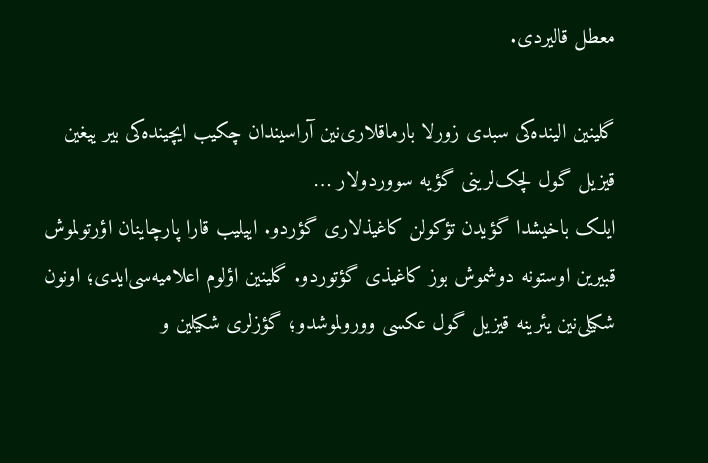معطل قالیردی.

گلینین الینده‌کی سبدی زورلا بارماقلاری‌نین آراسیندان چکیب ایچینده‌کی بیر ییغین قیزیل گول لچک‌لرینی گؤیه سووردولار …
ایلک باخیشدا گؤیدن تؤکولن کاغیذلاری گؤردو. اییلیب قارا پارچاینان اؤرتولموش قبیرین اوستونه دوشموش بوز کاغیذی گؤتوردو. گلینین اؤلوم اعلامیه‌سی‌ایدی؛ اونون شکیلی‌نین یئرینه قیزیل گول عکسی وورولموشدو؛ گؤزلری شکیلین و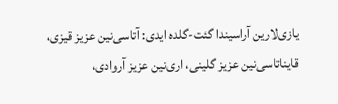یازی‌لارین آراسیندا گئت-گلده ایدی: آتاسی‌نین عزیز قیزی، قایناتاسی‌نین عزیز گلینی، اری‌نین عزیز آروادی،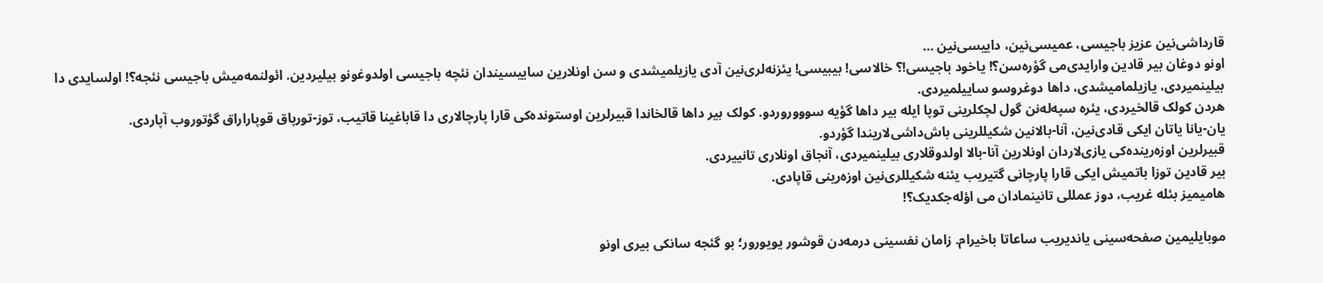قارداشی‌نین عزیز باجیسی، عمیسی‌نین، داییسی‌نین …
اونو دوغان بیر قادین وارایدی‌می گؤره‌سن؟! یاخود باجیسی!؟ خالاسی! بیبیسی! یئزنه‌لری‌نین آدی یازیلمیشدی و سن اونلارین ساییسیندان نئچه باجیسی اولدوغونو بیلیردین. ائولنمه‌میش باجیسی نئجه؟! اولسایدی دا بیلینمیردی، یازیلمامیشدی، داها دوغروسو ساییلمیردی.
هردن کولک قالخیردی، یئره سپه‌له‌نن گول لچکلرینی توپا ایله بیر داها گؤیه سوووروردو. کولک بیر داها قالخاندا قبیرلرین اوستونده‌کی قارا پارچالاری دا قاباغینا قاتیب، توز-تورپاق قوپاراراق گؤتوروب آپاردی.
یان-یانا یاتان ایکی قادی‌نین، آنا-بالانین شکیللرینی باش‌داشی‌لاریندا گؤردو.
قبیرلرین اوزه‌رینده‌کی یازی‌لاردان اونلارین آنا-بالا اولدوقلاری بیلینمیردی، آنجاق اونلاری تانییردی.
بیر قادین توزا باتمیش ایکی قارا پارچانی گتیریب یئنه شکیللری‌نین اوزه‌رینی قاپادی.
هامیمیز بئله غریب، دوز عمللی تانینمادان می اؤله‌جکدیک؟!

موبایلیمین صفحه‌سینی یاندیریب ساعاتا باخیرام. زامان نفسینی درمه‌دن قوشور یویورور؛ بو گئجه سانکی بیری اونو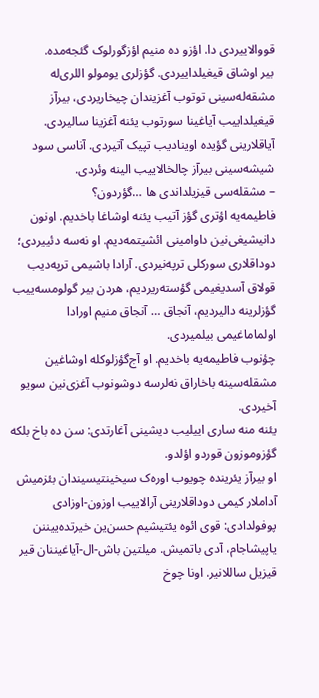قووالاییردی دا. اؤزو ده منیم اؤزگورلوک گئجه‌مده.
بیر اوشاق قیغیلداییردی. گؤزلری یومولو اللری‌له مشقه‌له‌سینی توتوب آغزیندان چیخاریردی،‌‌ بیرآز قیغیلداییب آیاغینا سورتوب یئنه آغزینا سالیردی. آیاقلارینی گؤیده اوینادیب تپیک آتیردی. آناسی سود شیشه‌سینی بیرآز چالخالاییب الینه وئردی.
– مشقله‌سی قیزیلداندی ها …گؤردون؟
فاطیمه‌یه اؤتری گؤز آتیب یئنه اوشاغا باخدیم. اونون دانیشیغی‌نین داوامینی ائشیتمه‌دیم. او نه‌سه دئییردی؛ دوداقلاری سورکلی ترپه‌‌نیردی. آرادا باشیمی ترپه‌دیب قولاق آسدیغیمی گؤسته‌ریردیم، هردن بیر گولومسه‌ییب گؤزلرینه دالیردیم، آنجاق … آنجاق منیم اورادا اولماماغیمی بیلمیردی.
چؤنوب فاطیمه‌یه باخدیم. او آج‌گؤزلوکله اوشاغین مشقله‌سینه باخاراق نه‌لرسه دوشونوب آغزی‌نین سویو آخیردی.
یئنه منه ساری اییلیب دیشینی آغارتدی: سن ده باخ بلکه گؤزوموزون قوردو اؤلدو.
او بیرآز یئرینده چویوب اوره‌‌ک سیخینتیسیندان بئزمیش آداملار کیمی دوداقلارینی آرالاییب اوزون-اوزادی پوفولدادی: قوی ائوه یئتیشیم حسن‌ین خیرتده‌ییننن یاپیشاجام، آدی باتمیش. میلتین باش-ال-آیاغیننان قیر قیزیل ساللانیر. اونا چوخ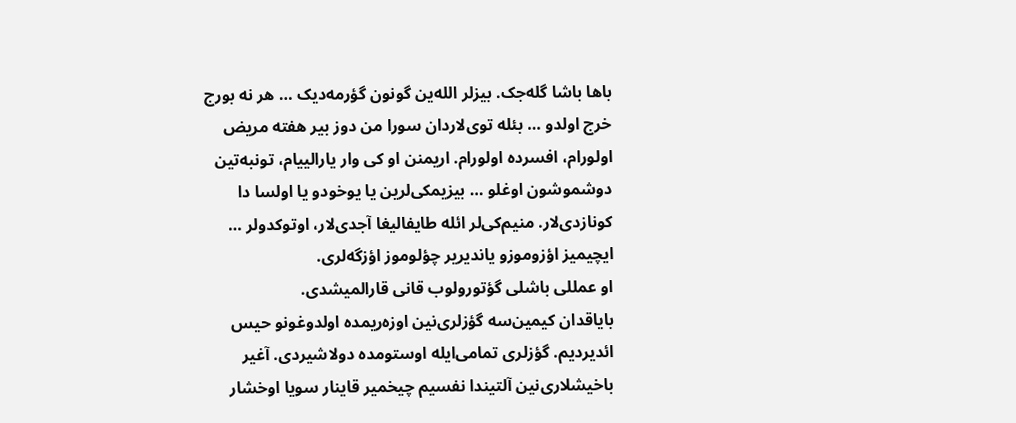باها باشا گله‌جک. بیزلر الله‌ین گونون گؤرمه‌دیک … هر نه بورج خرج اولدو … بئله توی‌لاردان سورا من دوز بیر هفته مریض اولورام، افسرده اولورام. اریمنن او کی وار یارالییام، تونبه‌تین دوشموشون اوغلو … بیزیمکی‌‌لرین یا یوخودو یا اولسا ‌دا کونازدی‌لار. منیم‌کی‌لر ائله طایفالیغا آجدی‌لار، اوتوکدولر … ایچیمیز اؤزوموزو یاندیریر چؤلوموز اؤزگه‌لری.
او عمللی باشلی گؤتورولوب قانی قارالمیشدی.
بایاقدان کیمین‌سه گؤزلری‌نین اوزه‌ریمده اولدوغونو حیس ائدیردیم. گؤزلری تمامی‌‌ایله اوستومده دولاشیردی. آغیر باخیشلاری‌‌نین آلتیندا نفسیم چیخمیر قاینار سویا اوخشار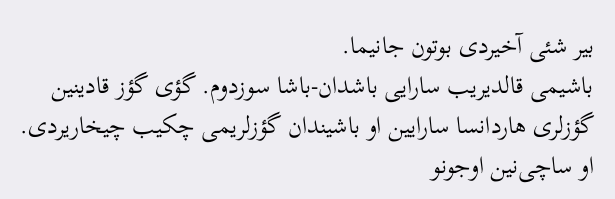بیر شئی آخیردی بوتون جانیما.
باشیمی قالدیریب سارایی باشدان-باشا سوزدوم. گؤی گؤز قادینین گؤزلری هاردانسا سارایین او باشیندان گؤزلریمی چکیب چیخاریردی.
او ساچی‌‌نین اوجونو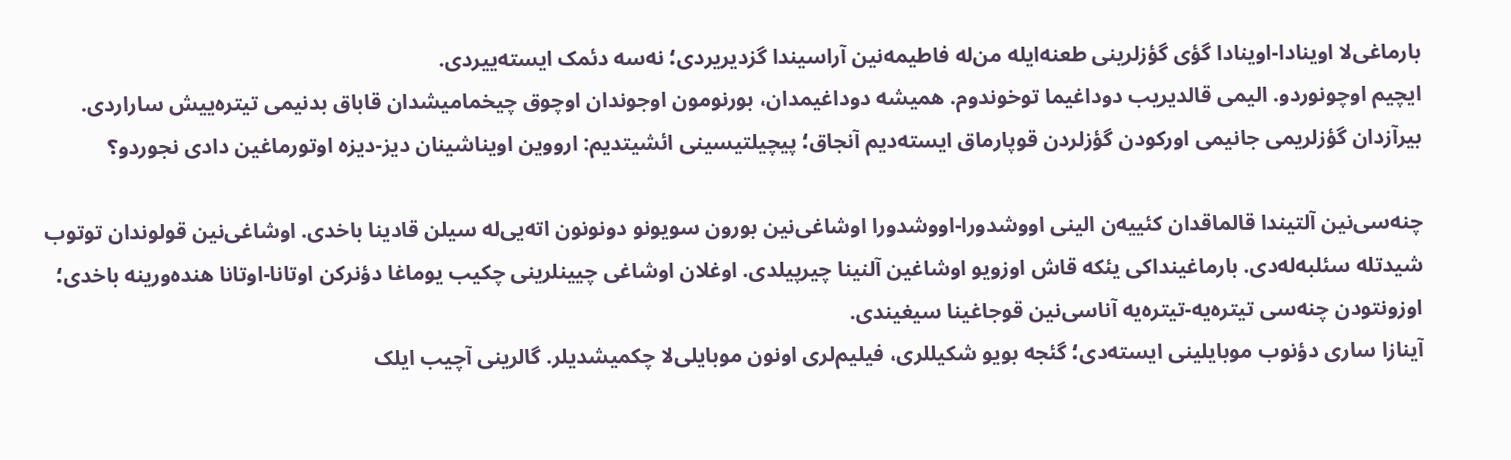بارماغی‌‌لا اوینادا-اوینادا گؤی گؤزلرینی طعنه‌ایله من‌له فاطیمه‌نین آراسیندا گزدیریردی؛ نه‌سه دئمک ایسته‌ییردی.
ایچیم اوچونوردو. الیمی قالدیریب دوداغیما توخوندوم. همیشه دوداغیمدان، بورنومون اوجوندان اوچوق چیخمامیشدان قاباق بدنیمی تیتره‌‌ییش ساراردی.
بیرآزدان گؤزلریمی جانیمی اورکودن گؤزلردن قوپارماق ایسته‌دیم آنجاق؛ پیچیلتیسینی ائشیتدیم: ارووین اویناشینان دیز-دیزه اوتورماغین دادی نجوردو؟

چنه‌سی‌نین آلتیندا قالماقدان کئییه‌‌ن الینی اووشدورا-اووشدورا اوشاغی‌نین بورون سویونو دونونون اته‌یی‌له سیلن قادینا باخدی. اوشاغی‌نین قولوندان توتوب شیدتله سئلبه‌له‌دی. بارماغینداکی یئکه قاش اوزویو اوشاغین آلنینا چیرپیلدی. اوغلان اوشاغی چیینلرینی چکیب یوماغا دؤنرکن اوتانا-اوتانا هنده‌ورینه باخدی؛ اوزونتودن چنه‌‌سی تیتره‌یه-تیتره‌یه آناسی‌نین قوجاغینا سیغیندی.
آینازا ساری دؤنوب موبایلینی ایسته‌دی؛ گئجه بویو شکیللری، فیلیم‌لری اونون موبایلی‌لا چکمیشدیلر. گالرینی آچیب ایلک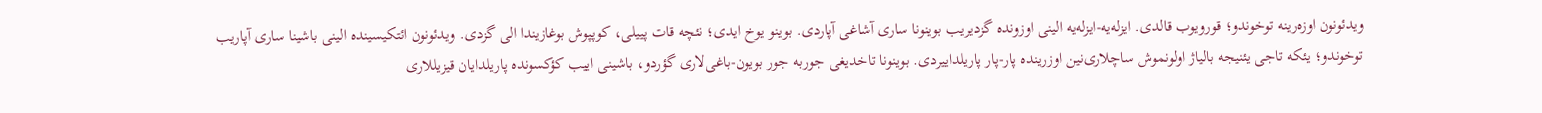ویدئونون اوزه‌رینه توخوندو؛ قورویوب قالدی. ایزله‌یه-ایزله‌یه الینی اوزونده گزدیریب بوینونا ساری آشاغی آپاردی. بوینو یوخ ایدی؛ نئچه قات پییلی، کوپپوش بوغازیندا الی گزدی. ویدئونون ائتکیسینده الینی باشینا ساری آپاریب توخوندو؛ یئکه تاجی یئنیجه بالیاژ اولونموش ساچلاری‌نین اوزرینده پار-پار پاریلداییردی. بوینونا تاخدیغی جوربه جور بویون-باغی‌لاری گؤردو، باشینی اییب کؤکسونده پاریلدایان قیزیللاری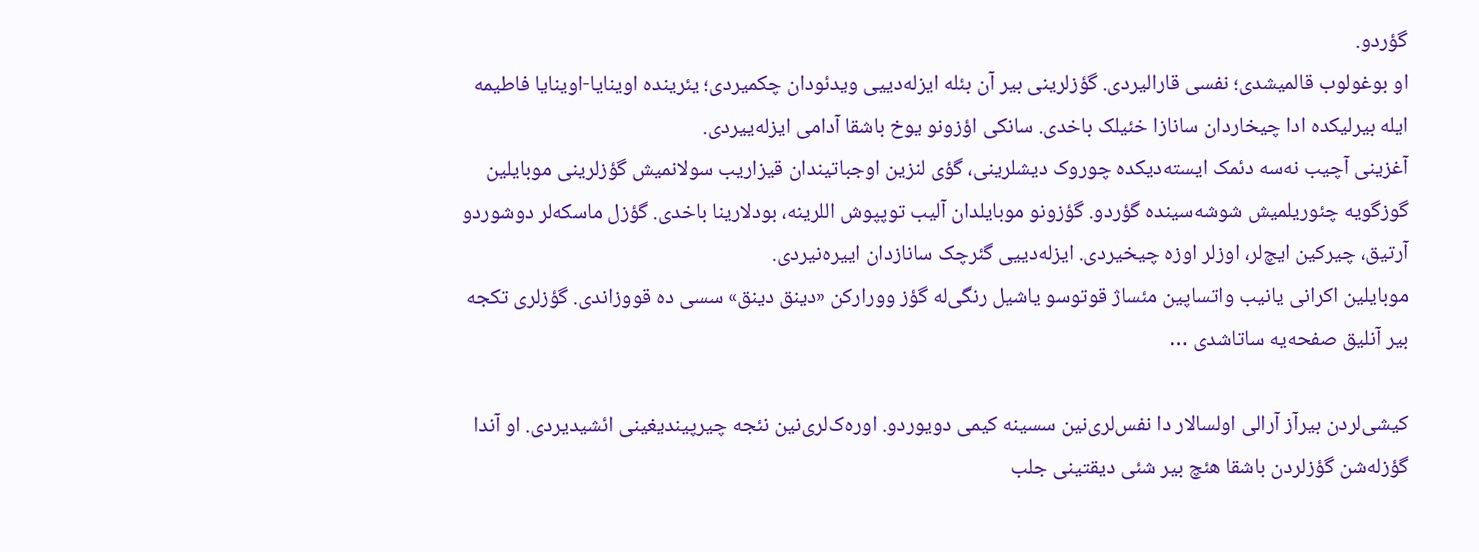گؤردو.
او بوغولوب قالمیشدی؛ نفسی قارالیردی. گؤزلرینی بیر آن بئله ایزله‌دییی ویدئودان چکمیردی؛ یئرینده اوینایا-اوینایا فاطیمه ایله بیرلیکده ادا چیخاردان سانازا خئیلک باخدی. سانکی اؤزونو یوخ باشقا آدامی ایزله‌‌ییردی.
آغزینی آچیب نه‌سه دئمک ایسته‌دیکده چوروک دیشلرینی، گؤی لنزین اوجباتیندان قیزاریب سولانمیش گؤزلرینی موبایلین گوزگویه چئوریلمیش شوشه‌سینده گؤردو. گؤزونو موبایلدان آلیب توپپوش اللرینه، بودلارینا باخدی. گؤزل ماسکه‌لر دوشوردو آرتیق، چیرکین ایچ‌لر، اوزلر اوزه چیخیردی. ایزله‌دییی گئرچک سانازدان اییره‌‌نیردی.
موبایلین اکرانی یانیب واتساپین مئساژ قوتوسو یاشیل رنگی‌له گؤز وورارکن «دینق دینق» سسی ده قووزاندی. گؤزلری تکجه بیر آنلیق صفحه‌یه ساتاشدی …

کیشی‌لردن بیرآز آرالی اولسالار دا نفس‌لری‌نین سسینه کیمی دویوردو. اوره‌‌ک‌لری‌نین نئجه چیرپیندیغینی ائشیدیردی‌. او آندا گؤزله‌‌شن گؤزلردن باشقا هئچ بیر شئی دیقتینی جلب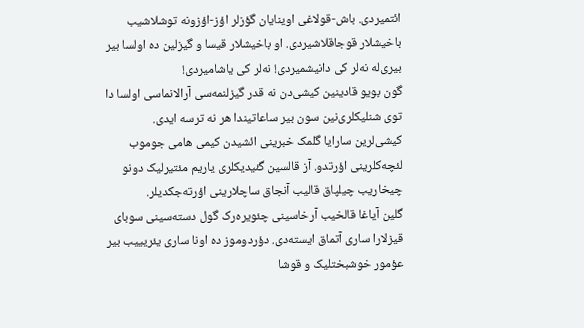ائتمیردی. باش-قولاغی اوینایان گؤزلر اؤز-اؤزونه توشلاشیب باخیشلار قوجاقلاشیردی. او باخیشلار قیسا و گیزلین ده اولسا بیر بیری‌له نه‌لر کی دانیشمیردی! نه‌لر کی یاشامیردی!
گون بویو قادینین کیشی‌دن نه قدر گیزلنمه‌سی آرالانماسی اولسا دا توی شنلیکلری‌نین سون بیر ساعاتیندا هر نه ترسه ایدی.
کیشی‌‌لرین سارایا گلمک خبرینی ائشیدن کیمی هامی جوموب لئچه‌کلرینی اؤرتدو. آز قالسین گئیدیکلری یاریم مئتیرلیک دونو چیخاریب چیلپاق قالیب آنجاق ساچلارینی اؤرته‌جکدیلر.
گلین آیاغا قالخیب آرخاسینی چئویره‌رک گول دسته‌سینی سوبای قیزلارا ساری آتماق ایسته‌دی. دؤردوموز ده اونا ساری یئریییب بیر عؤمور خوشبختلیک و قوشا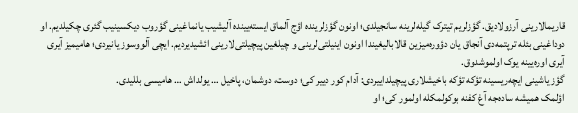قاریمالارینی آرزولادیق. گؤزلریم تیترک گیله‌لرینه سانجیلدی؛ اونون گؤزلرینده اؤج آلماق ایسته‌یینده آلیشیب یانماغینی گؤروب دیکسینیب گئری چکیلدیم. او دوداغینی بئله ترپتمه‌دی آنجاق یان دؤوره‌میزین قالابالیغیندا اونون اینیلتی‌لرینی و چیلغین پیچیلتی‌لارینی ائشیدیردیم. ایچی آلووسوز یانیردی؛ هامیمیز آیری آیری اوره‌‌یینه یوک اولموشدوق.
گؤز یاشینی ایچه‌‌ریسینه تؤکه تؤکه باخیشلاری پیچیلداییردی: آدام کور دییر کی؛ دوست، دوشمان، پاخیل … یولداش … هامیسی بللیدی.
اؤلمک همیشه ساده‌جه آغ کفنه بوکولمکله اولمور کی؛ او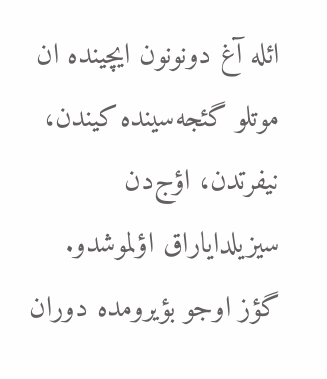ائله آغ دونونون ایچینده ان موتلو گئجه‌سینده کیندن، نیفرتدن، اؤج‌دن سیزیلدایاراق اؤلموشدو.
گؤز اوجو بؤیرومده دوران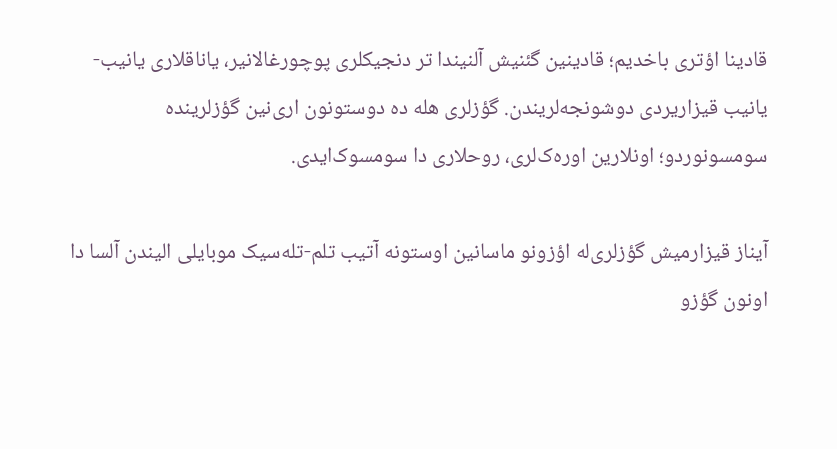قادینا اؤتری باخدیم؛ قادینین گئنیش آلنیندا تر دنجیکلری پوچورغالانیر، یاناقلاری یانیب-یانیب قیزاریردی دوشونجه‌لریندن. گؤزلری هله ده دوستونون اری‌نین گؤزلرینده سومسونوردو؛ اونلارین اوره‌‌ک‌لری، روحلاری دا سومسوک‌ایدی.

آیناز قیزارمیش گؤزلری‌‌له اؤزونو ماسانین اوستونه آتیب تلم-تله‌سیک موبایلی الیندن آلسا دا اونون گؤزو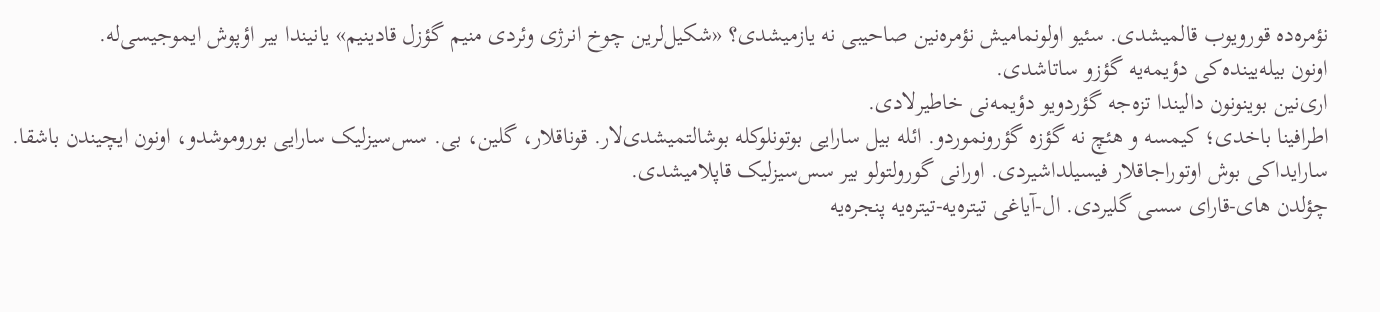نؤمره‌ده قورویوب قالمیشدی. سئیو اولونمامیش نؤمره‌نین صاحیبی نه یازمیشدی؟ «شکیل‌‌لرین چوخ انرژی وئردی منیم گؤزل قادینیم» یانیندا بیر اؤپوش ایموجیسی‌له.
اونون بیله‌‌یینده‌‌کی دؤیمه‌‌یه گؤزو ساتاشدی.
اری‌‌نین بوینونون دالیندا تزه‌‌جه گؤردویو دؤیمه‌‌نی خاطیرلادی.
اطرافینا باخدی؛ کیمسه و هئچ نه گؤزه گؤرونموردو. ائله بیل سارایی بوتونلوکله بوشالتمیشدی‌لار. قوناقلار، گلین، بی. سس‌سیزلیک سارایی بوروموشدو، اونون ایچیندن باشقا.
سارایداکی بوش اوتوراجاقلار فیسیلداشیردی. اورانی گورولتولو بیر سس‌‌سیزلیک قاپلامیشدی.
چؤلدن های-قارای سسی گلیردی. ال-آیاغی تیتره‌یه-تیتره‌یه پنجره‌یه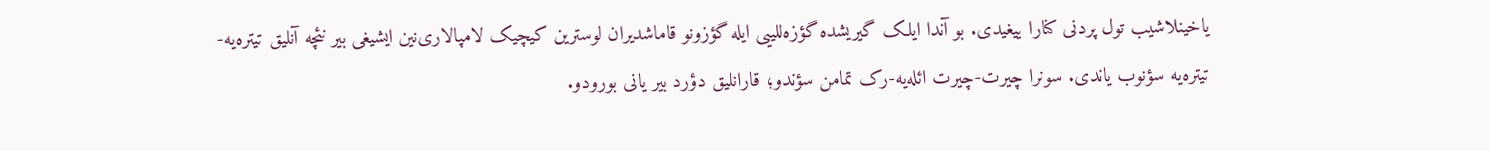یاخینلاشیب تول پردنی کنارا ییغیدی. بو آندا ایلک گیریشده گؤزه‌‌للییی ایله گؤزونو قاماشدیران لوسترین کیچیک لامپالاری‌‌نین ایشیغی بیر نئچه آنلیق تیتره‌‌یه-تیتره‌‌یه سؤنوب یاندی. سونرا چیرت-چیرت ائله‌‌یه-رک تمامن سؤندو؛ قارانلیق دؤرد بیر یانی بورودو.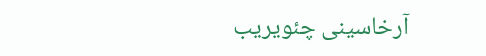آرخاسینی چئویریب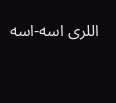اللری اسه-اسه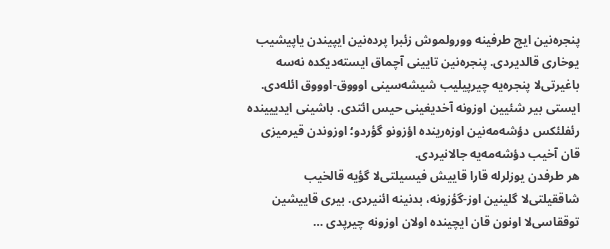پنجره‌نین ایچ طرفینه وورولموش زئبرا پرده‌نین ایپیندن یاپیشیب یوخاری قالدیردی. پنجره‌نین تایینی آچماق ایسته‌دیکده نه‌سه باغیرتی‌لا پنجره‌یه چیرپیلیب شیشه‌سینی اوووق-اوووق ائله‌دی. ایستی بیر شئیین اوزونه آخدیغینی حیس ائتدی. باشینی ایدییینده رئفلئکس دؤشه‌مه‌نین اوزه‌رینده اؤزونو گؤردو؛ اوزوندن قیرمیزی قان آخیب دؤشه‌مه‌یه جالانیردی.
هر طرفدن یوزلرله قارا قاییش فیسیلتی‌لا گؤیه قالخیب شاققیلتی‌لا گلینین اوز-گؤزونه، بدنینه ائنیردی. بیری قاییشین توققاسی‌لا اونون قان ایچینده اولان اوزونه چیرپدی …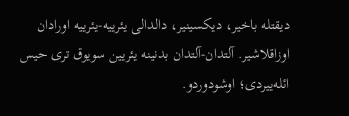دیقتله باخیر، دیکسینیر، دالدالی یئرییه-یئرییه اورادان اوزاقلاشیر. آلتدان-آلتدان بدنینه یئریین سویوق تری حیس ائله‌ییردی؛ اوشودوردو.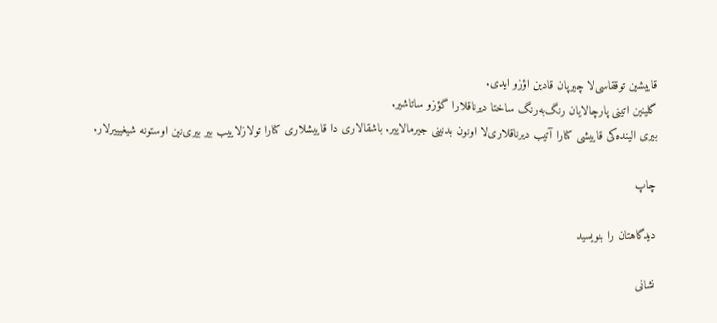قاییشین توققاسی‌لا چیرپان قادین اؤزو ایدی.
گلینین اتینی پارچالایان رنگ‌‌به‌‌رنگ ساختا دیرناقلارا گؤزو ساتاشیر.
بیری الینده‌‌کی قاییشی کنارا آتیب دیرناقلاری‌لا اونون بدنینی جیرمالاییر. باشقالاری دا قاییشلاری کنارا تولازلاییب بیر بیری‌‌نین اوستونه شیغیییرلار.

چاپ

دیدگاهتان را بنویسید

نشانی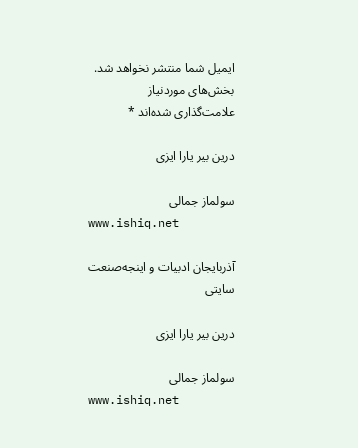ایمیل شما منتشر نخواهد شد. بخش‌های موردنیاز علامت‌گذاری شده‌اند *

درین بیر یارا ایزی

سولماز جمالی
www.ishiq.net

آذربایجان ادبیات و اینجه‌صنعت سایتی

درین بیر یارا ایزی

سولماز جمالی
www.ishiq.net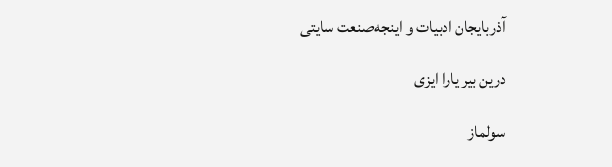آذربایجان ادبیات و اینجه‌صنعت سایتی

درین بیر یارا ایزی

سولماز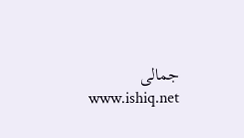جمالی
www.ishiq.net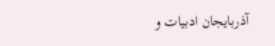آذربایجان ادبیات و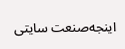اینجه‌صنعت سایتی